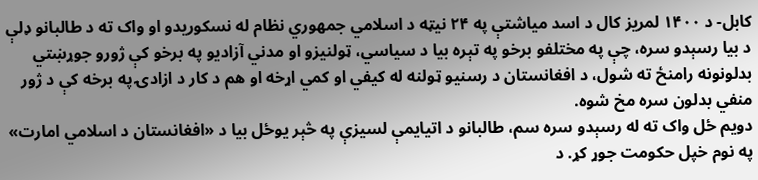کابل- د ۱۴۰۰ لمریز کال د اسد میاشتې په ۲۴ نیټه د اسلامي جمهوري نظام له نسکوریدو او واک ته د طالبانو ډلې د بیا رسېدو سره، چې په مختلفو برخو په تېره بیا د سیاسي، ټولنیزو او مدني آزادیو په برخو کې ژورو جوړښتي بدلونونه رامنځ ته شول، د افغانستان د رسنیو ټولنه له کیفي او کمي اړخه او هم د کار د ازادۍ په برخه کې د ژور منفي بدلون سره مخ شوه.
دويم ځل واک ته له رسېدو سره سم، طالبانو د اتیایمې لسیزې په څېر یوځل بیا د «افغانستان د اسلامي امارت» په نوم خپل حکومت جوړ کړ. د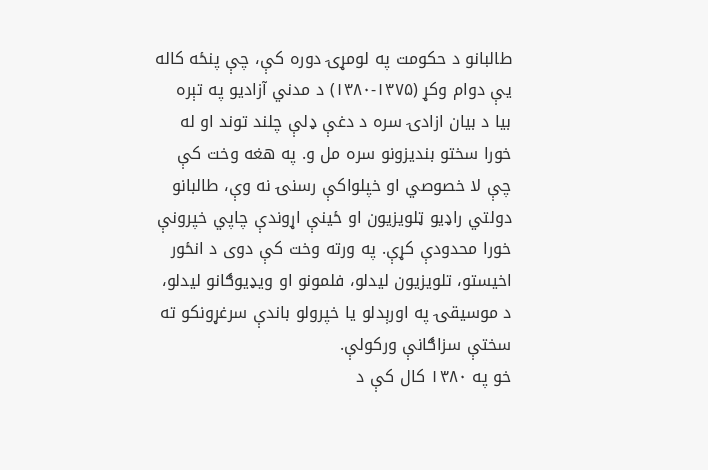طالبانو د حکومت په لومړۍ دوره کې، چې پنځه کاله یې دوام وکړ (۱۳۷۵-۱۳۸۰) د مدني آزادیو په تېره بیا د بیان ازادۍ سره د دغې ډلې چلند توند او له خورا سختو بندیزونو سره مل و. په هغه وخت کې چې لا خصوصي او خپلواکې رسنۍ نه وې، طالبانو دولتي راډیو ټلویزیون او ځینې اړوندې چاپي خپرونې خورا محدودې کړې. په ورته وخت کې دوی د انځور اخیستو، تلویزیون لیدلو، فلمونو او ویډیوګانو لیدلو، د موسیقۍ په اورېدلو یا خپرولو باندې سرغړونکو ته سختې سزاګانې ورکولې.
خو په ۱۳۸۰ کال کې د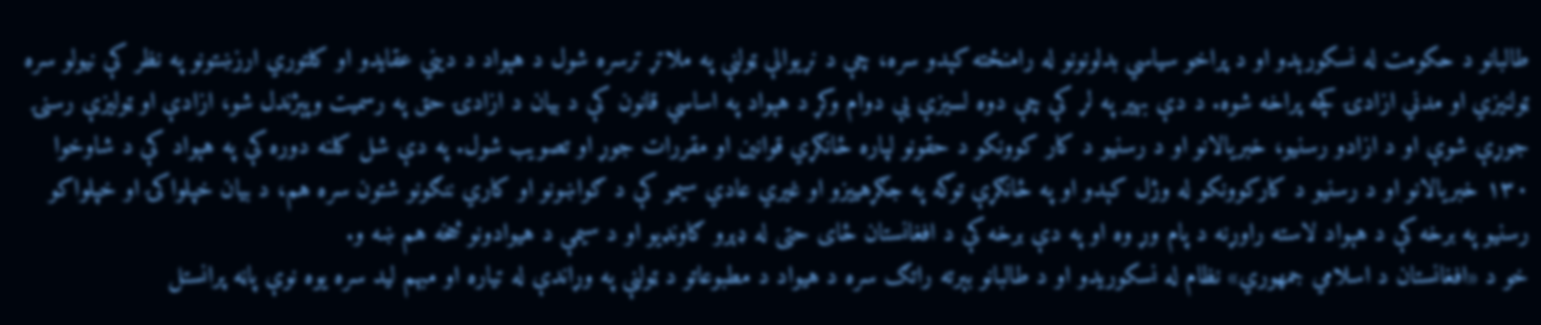طالبانو د حکومت له نسکورېدو او د پراخو سیاسي بدلونونو له رامنځته کېدو سره، چې د نړیوالې ټولنې په ملاتړ ترسره شول د هېواد د دیني عقایدو او کلتوري ارزښتونو په نظر کې نیولو سره ټولنیزي او مدني ازادۍ کچه پراخه شوه. د دې بهیر په لړ کې چې دوه لسیزې یې دوام وکړ د هېواد په اساسي قانون کې د بیان د ازادۍ حق په رسمیت وپېژندل شو، ازادې او ټوليزې رسنۍ جوړې شوې او د ازادو رسنیو، خبریالانو او د رسنیو د کار کوونکو د حقونو لپاره ځانګړي قوانین او مقررات جوړ او تصویب شول. په دې شل کلنه دوره کې په هېواد کې د شاوخوا ۱۳۰ خبریالانو او د رسنیو د کارکوونکو له وژل کېدو او په ځانګړې توګه په جګړهیيزو او غیري عادي سيمو کې د ګواښونو او کاري ننګونو شتون سره هم، د بيان خپلواکۍ او خپلواکو رسنیو په برخه کې د هېواد لاسته راوړنه د پام وړ وه او په دې برخه کې د افغانستان ځای حتی له ډېرو ګاونډیو او د سیمې د هیوادونو څخه هم ښه و.
خو د «افغانستان د اسلامي جمهوري» نظام له نسکوریدو او د طالبانو بېرته راتګ سره د هیواد د مطبوعاتو د ټولنې په وړاندې له تیاره او مبهم لید سره یوه نوې پاڼه پرانستل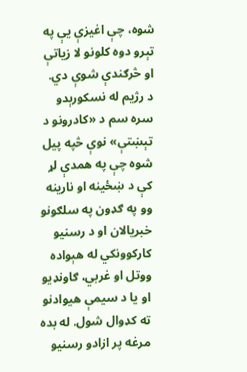شوه، چې اغیزې یې په تېرو دوه کلونو لا زیاتې او څرګندې شوې دي. د رژيم له نسکورېدو سره سم د «کادرونو د تېښتې» نوې څپه پيل شوه چې په همدې لړ کې د ښځينه او نارينه وو په ګډون په سلګونو خبريالان او د رسنيو کارکوونکي له هېواده ووتل او غربي، ګاونډيو او يا د سیمې هیوادنو ته کډوال شول. له بده مرغه پر ازادو رسنيو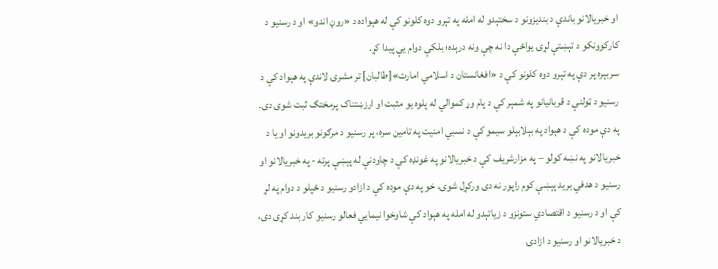او خبريالانو باندې د بنديزونو د سختېدو له امله په تېرو دوه کلونو کې له هېواده د «روڼ اندو» او د رسنيو د کارکوونکو د تېښتې لړۍ یواځې دا نه چې ونه درېده؛ بلکې دوام یې پيدا کړ.
سربېره پر دې په تېرو دوه کلونو کې د «افغانستان د اسلامي امارت»[طالبان] تر مشرۍ لاندې په هېواد کې د رسنیو د ټولنې د قربانیانو په شمېر کې د پام وړ کموالي له پلوه یو مثبت او ارزښتناک پرمختګ ثبت شوی دی. په دې موده کې د هېواد په بېلابېلو سیمو کې د نسبي امنیت په تامین سره، پر رسنیو د مرګونو بریدونو او یا د خبریالانو په نښه کولو – په مزارشریف کې د خبریالانو په غونډه کې د چاودنې له پېښې پرته - په خبریالانو او رسنیو د هدفي برید پېښې کوم راپور نه دی ورکړل شوی، خو په دې موده کې د ازادو رسنیو د ځپلو د دوام په لړ کې او د رسنیو د اقتصادي ستونزو د زیاتېدو له امله په هېواد کې شاوخوا نیمايي فعالو رسنیو کار بند کړی دی، د خبریالانو او رسنیو د ازادۍ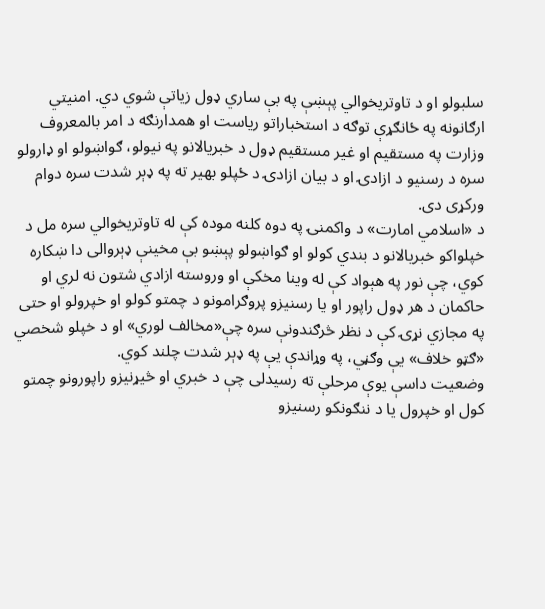سلبولو او د تاوتریخوالي پېښې په بې ساري ډول زیاتې شوي دي. امنیتي ارګانونه په ځانګړې توګه د استخباراتو ریاست او همدارنګه د امر بالمعروف وزارت په مستقیم او غیر مستقیم ډول د خبریالانو په نیولو، ګواښولو او ډارولو سره د رسنیو د ازادۍ او د بیان ازادۍ د ځپلو بهیر ته په ډېر شدت سره دوام ورکړی دی.
د «اسلامي امارت» د واکمنۍ په دوه کلنه موده کې له تاوتریخوالي سره مل د خپلواکو خبریالانو د بندي کولو او ګواښولو پېښو بې مخینې ډېروالی دا ښکاره کوي، چې نور په هېواد کې له وینا مخکې او وروسته ازادي شتون نه لري او حاکمان د هر ډول راپور او یا رسنیزو پروګرامونو د چمتو کولو او خپرولو او حتی په مجازي نړۍ کې د نظر څرګندونې سره چې«مخالف لوري» او د خپلو شخصي «ګټو خلاف» يې وګڼي، په وړاندې یې په ډېر شدت چلند کوي.
وضعیت داسې یوې مرحلې ته رسیدلی چې د خبري او څیړنیزو راپورونو چمتو کول او خپرول یا د ننګونکو رسنیزو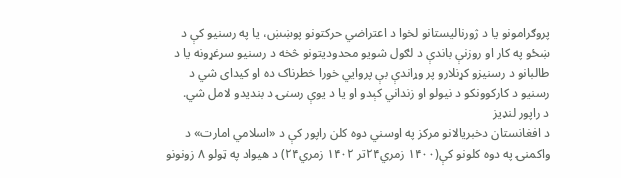پروګرامونو یا د ژورنالیستانو لخوا د اعتراضي حرکتونو پوښښ، یا په رسنیو کې د ښځو په کار او روزنې باندې د لګول شويو محدودیتونو څخه د رسنیو سرغړونه یا د طالبانو د رسنیزو کړنلارو پر وړاندې بې پروایي خورا خطرناک ده او کیدای شي د رسنیو د کارکوونکو د نیولو او زنداني کېدو او یا د یوې رسنۍ د بندیدو لامل شي.
د راپور لنډیز
د افغانستان دخبریالانو مرکز په اوسني دوه کلن راپور کې د «اسلامي امارت» د واکمنۍ په دوه کلونو کې(۱۴۰۰ زمري۲۴تر ۱۴۰۲ زمري۲۴) د هیواد په ټولو ۸ زونونو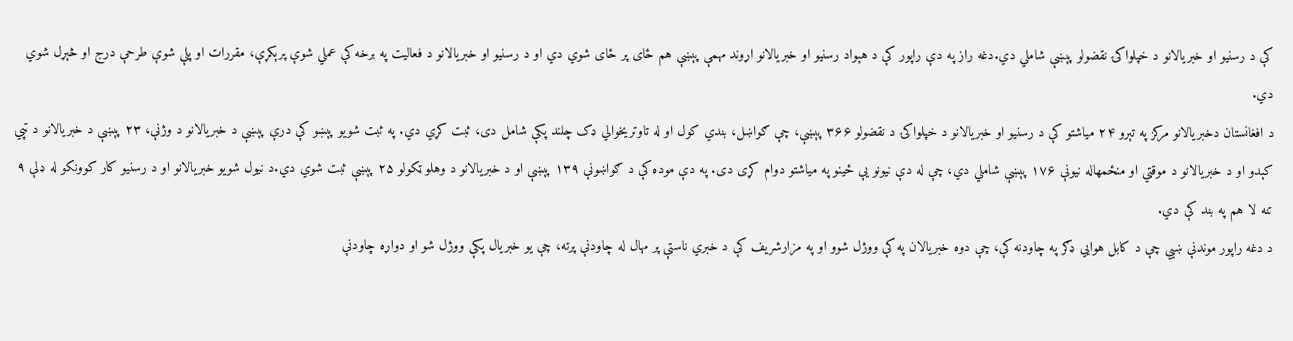کې د رسنیو او خبریالانو د خپلواکۍ نقضولو پېښې شاملي دي.دغه راز په دې راپور کې د هېواد رسنیو او خبریالانو اړوند مهمې پېښې هم ځای پر ځای شوي دي او د رسنیو او خبریالانو د فعالیت په برخه کې عملي شوې پرېکړې، مقررات او پلې شوې طرحې درج او څېړل شوي دي.
د افغانستان دخبریالانو مرکز په تېرو ۲۴ میاشتو کې د رسنیو او خبریالانو د خپلواکۍ د نقضولو ۳۶۶ پېښې، چې ګواښل، بندي کول او له تاوتریخوالي ډک چلند پکې شامل دی، ثبت کړي دي. په ثبت شویو پېښو کې درې پېښې د خبریالانو د وژنې، ۲۳ پېښې د خبریالانو د ټپي کېدو او د خبریالانو د موقتي او منځمهاله نیونې ۱۷۶ پېښې شاملي دي، چې له دې نیونو یې ځینو په میاشتو دوام کړی دی. په دې موده کې د ګواښونې ۱۳۹ پېښې او د خبریالانو د وهلو ټکولو ۲۵ پېښې ثبت شوي دي.د نیول شویو خبریالانو او د رسنیو کار کوونکو له ډلې ۹ تنه لا هم په بند کې دي.
د دغه راپور موندنې ښيي چې د کابل هوایي ډګر په چاودنه کې، چې دوه خبریالان په کې ووژل شوو او په مزارشریف کې د خبري ناستې پر مهال له چاودنې پرته، چې یو خبریال پکې ووژل شو او دواړه چاودنې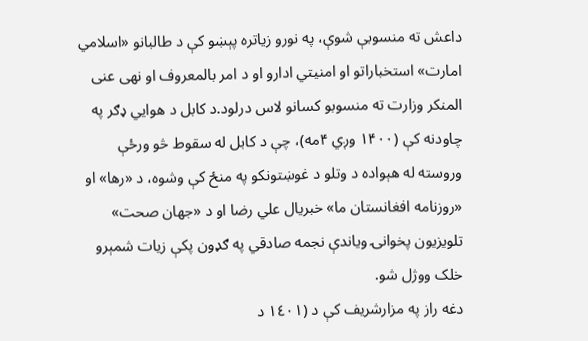داعش ته منسوبې شوې، په نورو زیاتره پېښو کې د طالبانو «اسلامي امارت» استخباراتو او امنیتي ادارو او د امر بالمعروف او نهی عنی المنکر وزارت ته منسوبو کسانو لاس درلود.د کابل د هوايي ډګر په چاودنه کې (۱۴۰۰ وږي ۴مه)، چې د کابل له سقوط څو ورځې وروسته له هېواده د وتلو د غوښتونکو په منځ کې وشوه، د «رها» او «روزنامه افغانستان ما» خبریال علي رضا او د «جهان صحت» تلویزیون پخوانۍ ویاندې نجمه صادقي په ګډون پکې زیات شمېرو خلک ووژل شو.
دغه راز په مزارشريف کې د (١٤٠١ د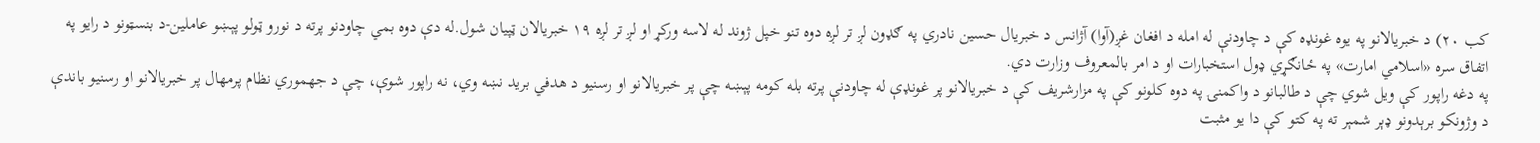کب ۲۰) د خبريالانو په يوه غونډه کې د چاودنې له امله د افغان غږ(آوا) آژانس د خبريال حسين نادري په ګډون لږ تر لږه دوه تنو خپل ژوند له لاسه ورکړ او لږ تر لږه ۱۹ خبریالان ټپیان شول.له دې دوه بمي چاودنو پرته د نورو ټولو پېښو عاملین-د بنسټونو د رایو په اتفاق سره «اسلامي امارت» په ځانګړي ډول استخبارات او د امر بالمعروف وزارت دي.
په دغه راپور کې ویل شوي چې د طالبانو د واکمنۍ په دوه کلونو کې په مزارشریف کې د خبریالانو پر غونډې له چاودنې پرته بله کومه پېښه چې پر خبریالانو او رسنیو د هدفي برید نښه وي، نه راپور شوې، چې د جهموري نظام پرمهال پر خبریالانو او رسنیو باندې د وژونکو برېدونو ډېر شمېر ته په کتو کې دا يو مثبت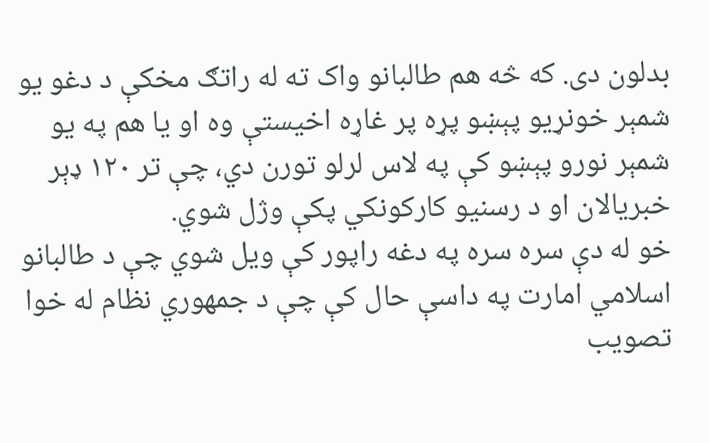بدلون دی. که څه هم طالبانو واک ته له راتګ مخکې د دغو یو شمېر خونړیو پېښو پړه پر غاړه اخیستې وه او یا هم په یو شمېر نورو پېښو کې په لاس لرلو تورن دي، چې تر ۱۲۰ ډېر خبریالان او د رسنیو کارکونکي پکې وژل شوي.
خو له دې سره سره په دغه راپور کې ویل شوي چې د طالبانو اسلامي امارت په داسې حال کې چې د جمهوري نظام له خوا تصویب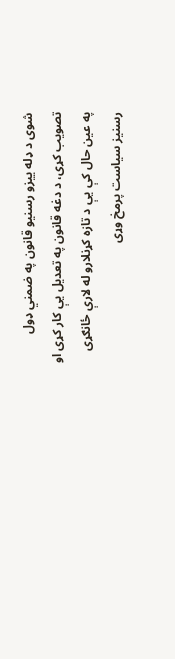شوی د ډله ییزو رسنیو قانون په ضمني ډول تصويب کړی، د دغه قانون په تعدیل يې کار کړی او په عین حال کې یې د تازه کړنلارو له لارې ځانګړی رسنیز سیاست پرمخ وړی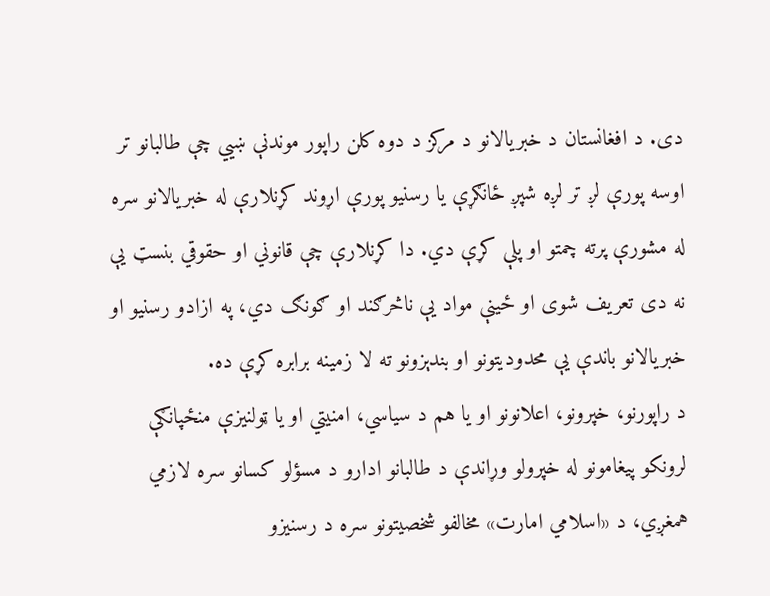دی. د افغانستان د خبريالانو د مرکز د دوه کلن راپور موندنې ښيي چې طالبانو تر اوسه پورې لږ تر لږه شپږ ځانګړې یا رسنیو پورې اړوند کړنلارې له خبریالانو سره له مشورې پرته چمتو او پلې کړې دي. دا کړنلارې چې قانوني او حقوقي بنسټ یې نه دی تعریف شوی او ځینې مواد یې ناڅرګند او ګونګ دي، په ازادو رسنیو او خبریالانو باندې يې محدودیتونو او بندېزونو ته لا زمینه برابره کړې ده.
د راپورنو، خپرونو، اعلانونو او یا هم د سیاسي، امنیتي او یا ټولنیزې منځپانګې لرونکو پیغامونو له خپرولو وړاندې د طالبانو ادارو د مسؤلو کسانو سره لازمي همغږي، د «اسلامي امارت» مخالفو شخصیتونو سره د رسنیزو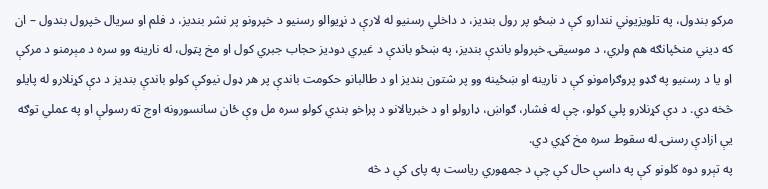مرکو بندول، په تلویزیوني نندارو کې د ښځو پر رول بنديز، د داخلي رسنیو له لارې د نړیوالو رسنیو د خپرونو پر نشر بندیز، د فلم او سریال خپرول بندول – ان که ديني منځپانګه هم ولري، د موسیقۍ خپرولو باندې بنديز، په ښځو باندې د غیري دودیز حجاب جبري کول او مخ پټول، له نارینه وو سره د مېرمنو د مرکې او یا د رسنیو په ګډو پروګرامونو کې د نارینه او ښځينه وو پر شتون بنديز او د طالبانو حکومت باندې پر هر ډول نیوکې کولو باندې بندیز د دې کړنلارو له پایلو څخه دي. د دې کړنلارو پلي کولو، چې له فشار، ګواښ، ډارولو او د خبریالانو د پراخو بندي کولو سره مل وې ځان سانسورونه اوج ته رسولې او په عملي توګه یې ازادې رسنۍ له سقوط سره مخ کړي دي.
په تېرو دوه کلونو کې په داسې حال کې چې د جمهوري ریاست په پای کې د څه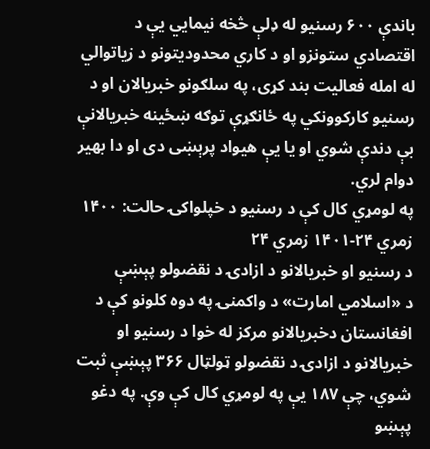باندې ۶۰۰ رسنیو له ډلې څخه نیمايي یې د اقتصادي ستونزو او د کاري محدودیتونو د زیاتوالي له امله فعالیت بند کړی، په سلګونو خبریالان او د رسنیو کارکوونکي په ځانګړې توګه ښځینه خبریالانې بې دندې شوي او یا يې هیواد پرېښی دی او دا بهیر دوام لري.
په لومړي کال کې د رسنیو د خپلواکۍ حالت: ۱۴۰۰ زمري ۲۴-۱۴۰۱ زمري ۲۴
د رسنیو او خبریالانو د ازادۍ د نقضولو پېښې
د «اسلامي امارت» د واکمنۍ په دوه کلونو کې د افغانستان دخبریالانو مرکز له خوا د رسنیو او خبریالانو د ازادۍ د نقضولو ټولټال ۳۶۶ پېښې ثبت شوي، چې ۱۸۷ یې په لومړي کال کې وې. په دغو پېښو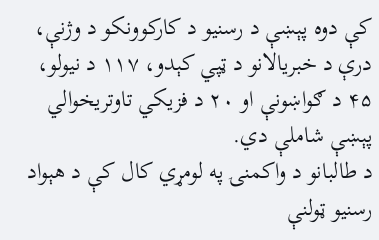کې دوه پېښې د رسنیو د کارکوونکو د وژنې، درې د خبریالانو د ټپي کېدو، ۱۱۷ د نیولو، ۴۵ د ګواښونې او ۲۰ د فزیکي تاوتریخوالي پېښې شاملې دي.
د طالبانو د واکمنۍ په لومړي کال کې د هېواد رسنیو ټولنې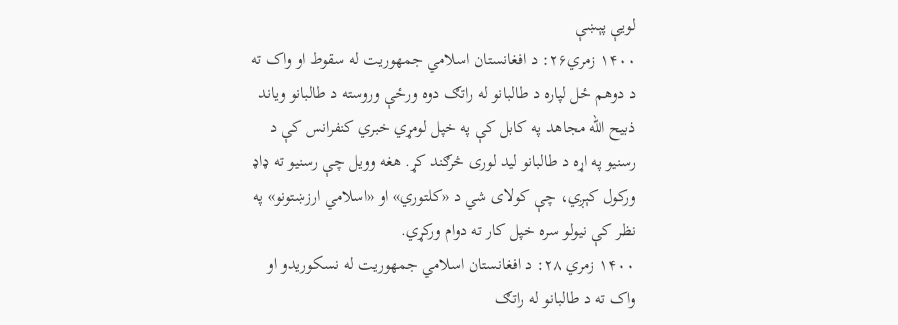لویې پېښې
۱۴۰۰ زمري۲۶: د افغانستان اسلامي جمهوریت له سقوط او واک ته د دوهم ځل لپاره د طالبانو له راتګ دوه ورځې وروسته د طالبانو ویاند ذبیح الله مجاهد په کابل کې په خپل لومړي خبري کنفرانس کې د رسنیو په اړه د طالبانو لید لوری څرګند کړ. هغه وویل چې رسنیو ته ډاډ ورکول کېږي، چې کولای شي د «کلتوري» او «اسلامي ارزښتونو» په نظر کې نیولو سره خپل کار ته دوام ورکړي.
۱۴۰۰ زمري ۲۸: د افغانستان اسلامي جمهوریت له نسکوریدو او واک ته د طالبانو له راتګ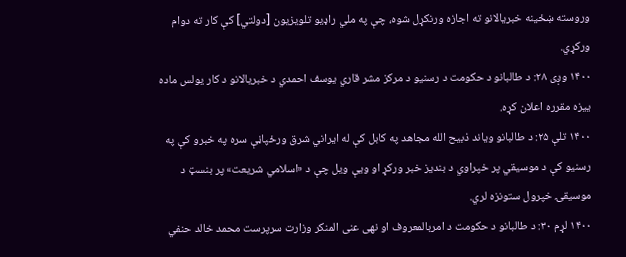وروسته ښځینه خبریالانو ته اجازه ورنکړل شوه، چې په ملي راډیو تلویزیون [دولتي] کې کار ته دوام ورکړي.
۱۴۰۰ وږی ۲۸: د طالبانو د حکومت د رسنیو د مرکز مشر قاري یوسف احمدي د خبریالانو د کار یولس ماده ییزه مقرره اعلان کړه.
۱۴۰۰ تلې ۲۵: د طالبانو ویاند ذبیح الله مجاهد په کابل کې له ایراني شرق ورځپاڼې سره په خبرو کې په رسنیو کې د موسیقي پر خپراوي د بندیز خبر ورکړ او ویې ویل چې د «اسلامي شریعت» پر بنسټ د موسیقۍ خپرول ستونزه لري.
۱۴۰۰ لړم ۳۰: د طالبانو د حکومت د امربالمعروف او نهی عنی المنکر وزارت سرپرست محمد خالد حنفي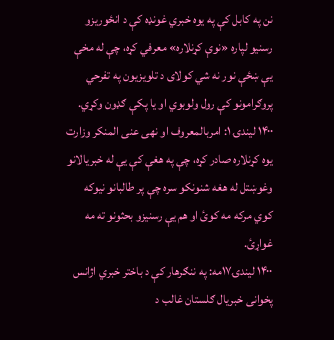نن په کابل کې په یوه خبري غونډه کې د انځوریزو رسنیو لپاره «نوې کړنلاره» معرفي کړه، چې له مخې یې ښځې نور نه شي کولای د تلویزیون په تفرحي پروګرامونو کې رول ولوبوي او یا پکې ګډون وکړي.
۱۴۰۰ لیندۍ ۱: امربالمعروف او نهی عنی المنکر وزارت یوه کړنلاره صادر کړه، چې په هغې کې یې له خبریالانو وغوښتل له هغه شنونکو سره چې پر طالبانو نیوکه کوي مرکه مه کوئ او هم یې رسنیزو بحثونو ته مه غواړئ.
۱۴۰۰ لیندۍ١٧مه: په ننګرهار کې د باختر خبري اژانس پخوانى خبريال ګلستان غالب د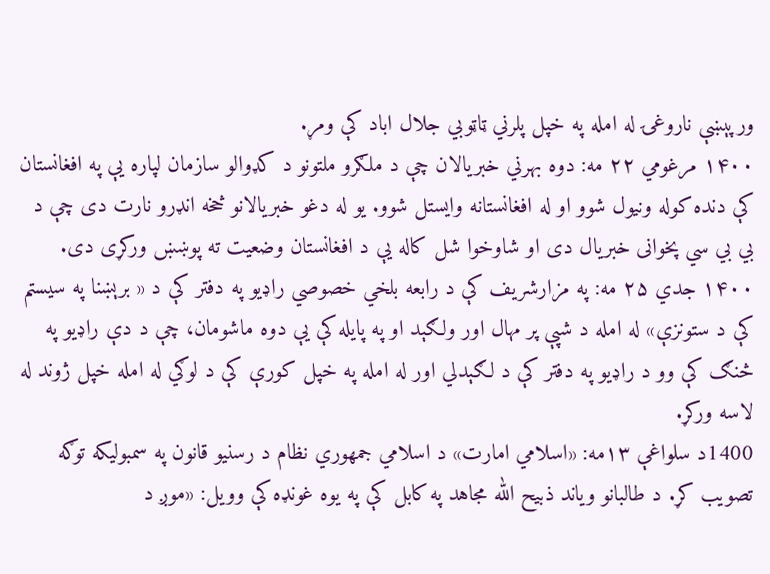ورپېښې ناروغۍ له امله په خپل پلرني ټاټوبي جلال اباد کې ومړ.
۱۴۰۰ مرغومي ۲۲ مه: دوه بهرني خبریالان چې د ملګرو ملتونو د کډوالو سازمان لپاره یې په افغانستان کې دنده کوله ونیول شوو او له افغانستانه وایستل شوو. یو له دغو خبریالانو څخه انډرو نارت دی چې د بي بي سي پخوانی خبریال دی او شاوخوا شل کاله یې د افغانستان وضعیت ته پوښښ ورکړی دی.
۱۴۰۰ جدي ۲۵ مه: په مزارشریف کې د رابعه بلخي خصوصي راډیو په دفتر کې د « برېښنا په سیستم کې د ستونزې» له امله د شپې پر مهال اور ولګېد او په پایله کې یې دوه ماشومان، چې د دې راډیو په څنګ کې وو د راډیو په دفتر کې د لګېدلي اور له امله په خپل کورې کې د لوګي له امله خپل ژوند له لاسه ورکړ.
1400د سلواغې ۱۳مه: «اسلامي امارت» د اسلامي جمهوري نظام د رسنیو قانون په سمبولیکه توګه تصویب کړ. د طالبانو ویاند ذبیح الله مجاهد په کابل کې په یوه غونډه کې وویل: «موږ د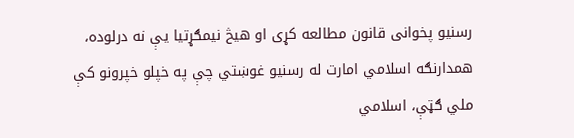رسنیو پخوانی قانون مطالعه کړی او هیڅ نیمګړتیا یې نه درلوده، همدارنګه اسلامي امارت له رسنیو غوښتي چې په خپلو خپرونو کې ملي ګټې، اسلامي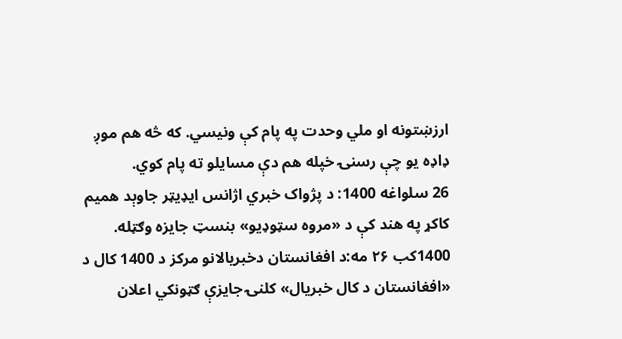ارزښتونه او ملي وحدت په پام کې ونیسي. که څه هم موږ ډاډه یو چې رسنۍ خپله هم دې مسایلو ته پام کوي.
26 سلواغه 1400: د پژواک خبري اژانس ایډیټر جاوېد هميم کاکړ په هند کې د «مروه سټوډيو» بنسټ جايزه وګټله.
1400کب ۲۶ مه:د افغانستان دخبریالانو مرکز د 1400 کال د «افغانستان د کال خبریال» کلنۍ جایزې ګټونکي اعلان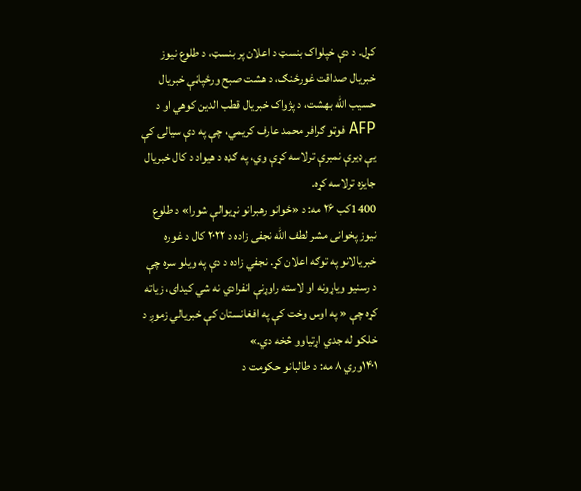کړل. د دې خپلواک بنسټ د اعلان پر بنسټ، د طلوع نيوز خبريال صداقت غورځنګ، د هشت صبح ورځپاڼې خبريال حسيب الله بهشت، د پژواک خبريال قطب الدين کوهي او د AFP فوټو ګرافر محمد عارف کريمي، چې په دې سیالۍ کې یې ډیرې نمبرې ترلاسه کړې وي، په ګډه د هیواد د کال خبریال جایزه ترلاسه کړه.
1400کب ۲۶ مه: د «ځوانو رهبرانو نړیوالې شورا» د طلوع نیوز پخوانی مشر لطف الله نجفی زاده د ۲۰۲۲ کال د غوره خبریالانو په توګه اعلان کړ. نجفي زاده د دې په ویلو سره چې د رسنيو وياړونه او لاسته راوړنې انفرادي نه شي کیدای، زیاته کړه چې « په اوس وخت کې په افغانستان کې خبریالي زموږ د خلکو له جدي اړتیاوو څخه دي.»
۱۴۰۱وري ۸ مه: د طالبانو حکومت د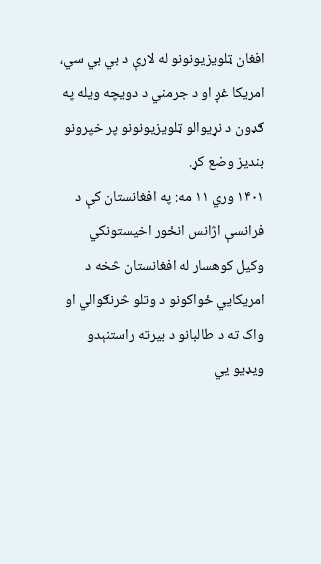افغان ټلویزیونونو له لارې د بي بي سي، امریکا غږ او د جرمني د دویچه ویله په ګډون د نړیوالو ټلویزیونونو پر خپرونو بندیز وضع کړ.
۱۴۰۱ وري ۱۱ مه: په افغانستان کې د فرانسې اژانس انځور اخیستونکي وکیل کوهسار له افغانستان څخه د امریکایي ځواکونو د وتلو څرنګوالي او واک ته د طالبانو د بیرته راستنېدو ویډیو یي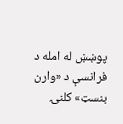پوښښ له امله د فرانسې د «وارن بنسټ» کلنۍ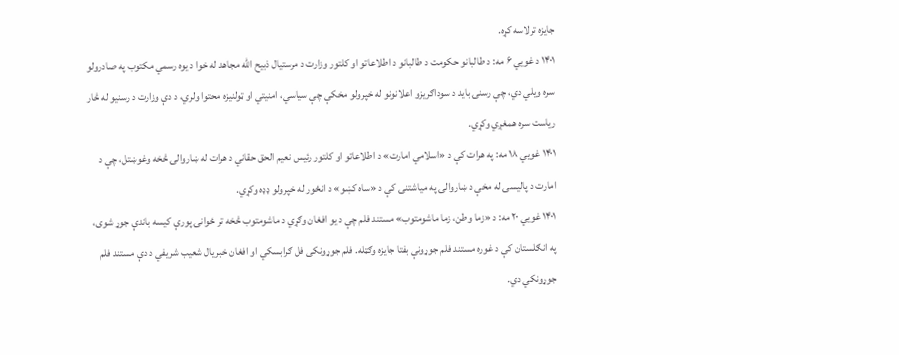جایزه ترلاسه کړه.
۱۴۰۱ د غويي ۶ مه: د طالبانو حکومت د طالبانو د اطلاعاتو او کلتور وزارت د مرستیال ذبیح الله مجاهد له خوا د یوه رسمي مکتوب په صادرولو سره ویلي دي، چې رسنۍ باید د سوداګریزو اعلانونو له خپرولو مخکې چې سیاسي، امنیتي او ټولنیزه محتوا ولري، د دې وزارت د رسنیو له څار ریاست سره همغږي وکړي.
۱۴۰۱ غويي ۱۸ مه: په هرات کې د «اسلامي امارت» د اطلاعاتو او کلتور رئیس نعیم الحق حقاني د هرات له ښاروالۍ څخه وغوښتل، چې د امارت د پالیسۍ له مخې د ښاروالۍ په میاشتنۍ کې د «ساه کښو» د انځور له خپرولو ډډه وکړي.
۱۴۰۱ غويي ۲۰ مه: د «زما وطن، زما ماشومتوب» مستند فلم چې د یو افغان وګړي د ماشومتوب څخه تر ځوانۍ پورې کیسه باندې جوړ شوی، په انګلستان کې د غوره مستند فلم جوړونې بفتا جایزه وګټله. فلم جوړونکی فل ګرابسکي او افغان خبریال شعیب شریفي د دې مستند فلم جوړونکي دي.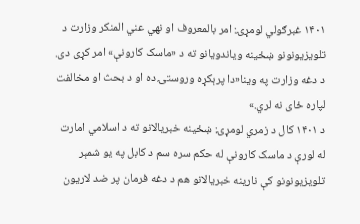۱۴۰۱ غبرګولي لومړۍ: امر بالمعروف او نهي عني المنکر وزارت د تلویزیونونو ښځینه ویاندویانو ته د «ماسک کارونې» امر کړی دی. د دغه وزارت په وینا«دا پرېکړه وروستۍ ده او د بحث او مخالفت لپاره ځای نه لري.»
د ۱۴۰۱ کال د زمري لومړۍ: ښځینه خبریالانو ته د اسلامي امارت له لورې د ماسک کارونې له حکم سره سم د کابل په یو شمېر تلویزیونونو کې نارینه خبریالانو هم د دغه فرمان پر ضد لاریون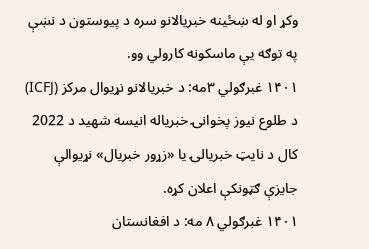وکړ او له ښځینه خبریالانو سره د پیوستون د نښې په توګه یې ماسکونه کارولي وو.
۱۴۰۱ غبرګولي ۳مه: د خبریالانو نړیوال مرکز (ICFJ) د طلوع نیوز پخوانۍ خبریاله انیسه شهيد د 2022 کال د نایټ خبریالۍ يا «زړور خبریال» نړیوالې جايزې ګټونکې اعلان کړه.
۱۴۰۱ غبرګولي ۸ مه: د افغانستان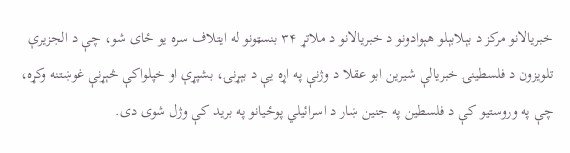خبریالانو مرکز د بېلابېلو هېوادونو د خبریالانو د ملاتړ ۳۴ بنسټونو له ایتلاف سره یو ځای شو، چې د الجزیرې تلویزون د فلسطینۍ خبریالې شیرین ابو عقلا د وژنې په اړه یې د بېړنۍ، بشپړې او خپلواکې څېړنې غوښتنه وکړه، چې په وروستیو کې د فلسطین په جنین ښار د اسرائیلي پوځیانو په برید کې وژل شوی دی.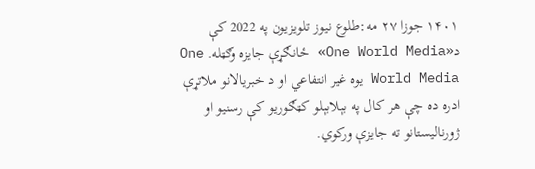۱۴۰۱ جوزا ۲۷ مه:طلوع نیوز تلویزیون په 2022 کې د«One World Media» ځانګړې جایزه وګټله. One World Media یوه غیر انتفاعي او د خبریالانو ملاتړې ادره ده چې هر کال په بېلابېلو کټګوریو کې رسنیو او ژورنالیستانو ته جایزې ورکوي.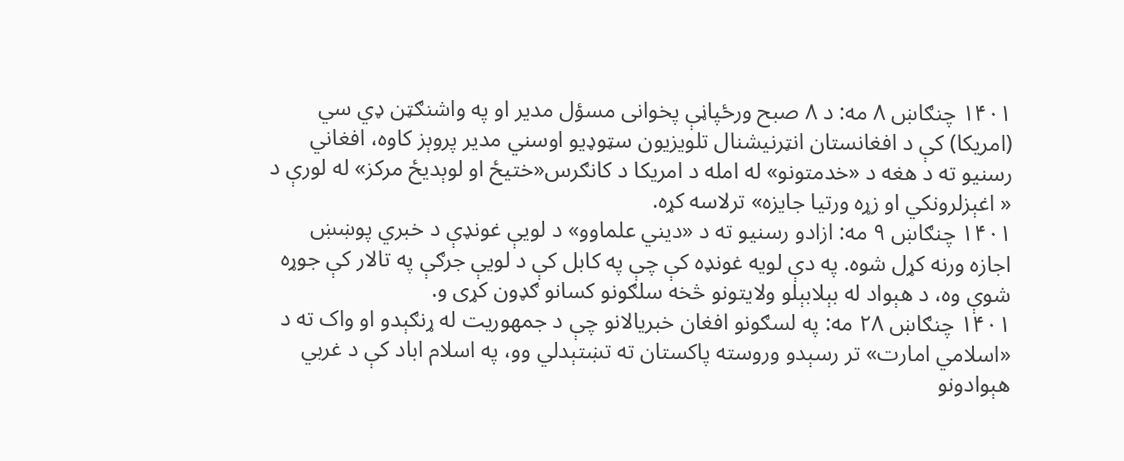۱۴۰۱ چنګاښ ۸ مه: د ۸ صبح ورځپاڼې پخوانی مسؤل مدیر او په واشنګټن ډي سي (امریکا) کې د افغانستان انټرنیشنال تلویزیون سټوډیو اوسني مدیر پروېز کاوه، افغاني رسنیو ته د هغه د «خدمتونو» له امله د امریکا د کانګرس«ختیځ او لوېدیځ مرکز» له لورې د « اغېزلرونکي او زړه ورتیا جایزه» ترلاسه کړه.
۱۴۰۱ چنګاښ ۹ مه: ازادو رسنیو ته د «دیني علماوو» د لویې غونډې د خبري پوښښ اجازه ورنه کړل شوه. په دې لویه غونډه کې چې په کابل کې د لویې جرګې په تالار کې جوړه شوې وه، د هېواد له بېلابېلو ولايتونو څخه سلګونو کسانو ګډون کړی و.
۱۴۰۱ چنګاښ ۲۸ مه: په لسګونو افغان خبریالانو چې د جمهوریت له ړنګېدو او واک ته د «اسلامي امارت» تر رسېدو وروسته پاکستان ته تښتېدلي وو، په اسلام اباد کې د غربي هېوادونو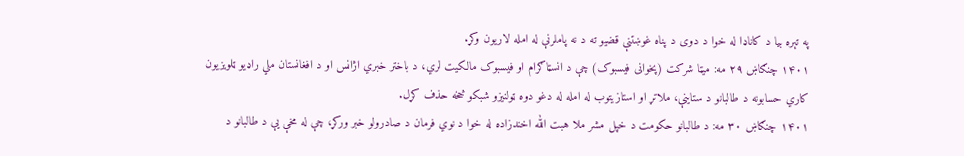په تېره بیا د کاناډا له خوا د دوی د پناه غوښتنې قضیو ته د نه پاملرنې له امله لاریون وکړ.
۱۴۰۱ چنګاښ ۲۹ مه: میټا شرکت (پخوانی فیسبوک) چې د انسټاګرام او فیسبوک مالکیت لري، د باختر خبري اژانس او د افغانستان ملي راډیو ټلویزیون کاري حسابونه د طالبانو د ستاینې، ملاتړ او استازیتوب له امله له دغو دوه ټولنیزو شبکو څخه حذف کړل.
۱۴۰۱ چنګاښ ۳۰ مه: د طالبانو حکومت د خپل مشر ملا هبت الله اخندزاده له خوا د نوي فرمان د صادرولو خبر ورکړ، چې له مخې یې د طالبانو د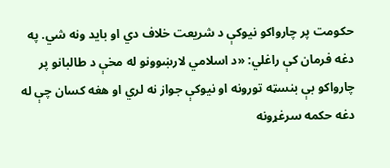حکومت پر چارواکو نیوکې د شریعت خلاف دي او باید ونه شي. په دغه فرمان کې راغلي: «د اسلامي لارښوونو له مخې د طالبانو پر چارواکو بې بنسټه تورونه او نیوکې جواز نه لري او هغه کسان چې له دغه حکمه سرغړونه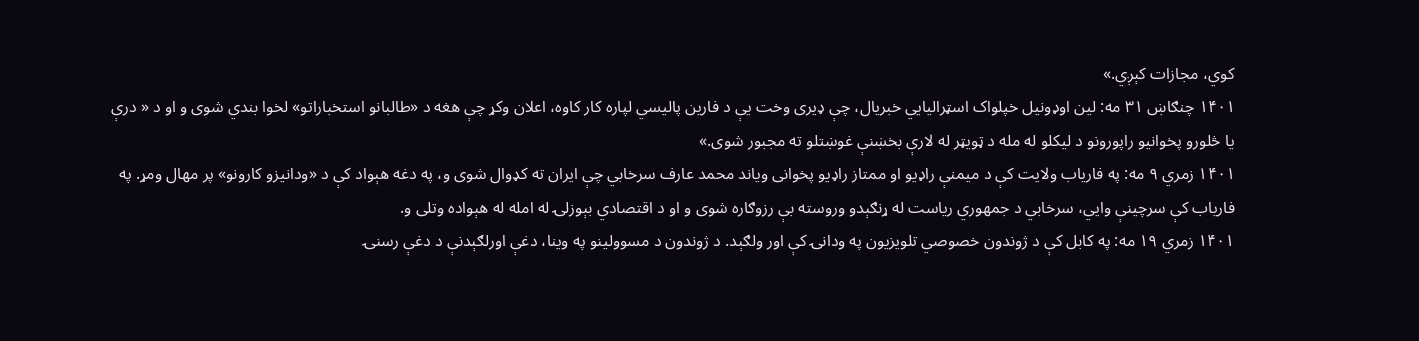کوي، مجازات کېږي.»
۱۴۰۱ چنګاښ ۳۱ مه: لین اوډونیل خپلواک اسټرالیایي خبریال، چې ډیری وخت یې د فارین پالیسي لپاره کار کاوه، اعلان وکړ چې هغه د «طالبانو استخباراتو» لخوا بندي شوی و او د « درې یا څلورو پخوانیو راپورونو د لیکلو له مله د ټویټر له لارې بخښنې غوښتلو ته مجبور شوی.»
۱۴۰۱ زمري ۹ مه: په فاریاب ولایت کې د میمنې راډیو او ممتاز راډیو پخوانی ویاند محمد عارف سرخابي چې ایران ته کډوال شوی و، په دغه هېواد کې د «ودانیزو کارونو» پر مهال ومړ. په فارياب کې سرچينې وايي، سرخابي د جمهوري رياست له ړنګېدو وروسته بې رزوګاره شوی و او د اقتصادي بېوزلۍ له امله له هېواده وتلى و.
۱۴۰۱ زمري ۱۹ مه: په کابل کې د ژوندون خصوصي تلویزیون په ودانۍ کې اور ولګېد. د ژوندون د مسوولینو په وینا، دغې اورلګېدنې د دغې رسنۍ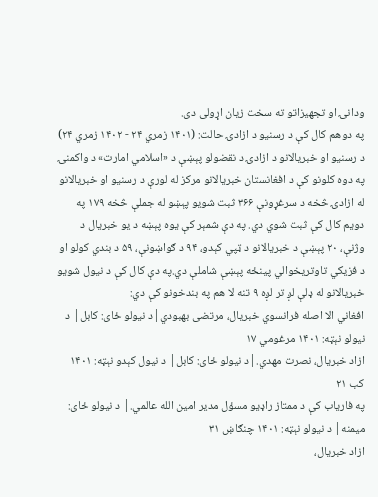ودانۍ او تجهیزاتو ته سخت زیان اړولی دی.
په دوهم کال کې د رسنیو د ازادۍ حالت: (۱۴۰۱ زمري ۲۴ - ۱۴۰۲ زمري ۲۴)
د رسنیو او خبریالانو د ازادۍ د نقضولو پېښې د «اسلامي امارت» د واکمنۍ په دوه کلونو کې د افغانستان خبریالانو مرکز له لورې د رسنیو او خبریالانو له ازادۍ څخه د سرغړونې ۳۶۶ ثبت شويو پېښو له جملې څخه ۱۷۹ په دویم کال کې ثبت شوي دي. په دې شمېر کې یوه پېښه د یو خبریال د وژنې، ۲۰ پېښې د خبریالانو د ټپي کېدو، ۹۴ د ګواښونې، ۵۹ د بندي کولو او د فزیکي تاوتریخوالي پینځه پېښې شاملې دي.په دې کال کې د نیول شویو خبریالانو له ډلې لږ تر لږه ۹ تنه لا هم په بندخونو کې دي:
افغاني الا اصله فرانسوي خبریال، مرتضی بهبودي|د نیولو ځای: کابل| د نیولو نېټه: ۱۴۰۱ مرغومي ۱۷
ازاد خبریال، نصرت مهدي.|د نیولو ځای: کابل| د نیول کېدو نېټه: ۱۴۰۱ کب ۲۱
په فارياب کې د ممتاز راډيو مسؤل مدیر امين الله عالمي.| د نیولو ځای: میمنه| د نیولو نېټه: ۱۴۰۱ چنګاښ ۳۱
ازاد خبریال،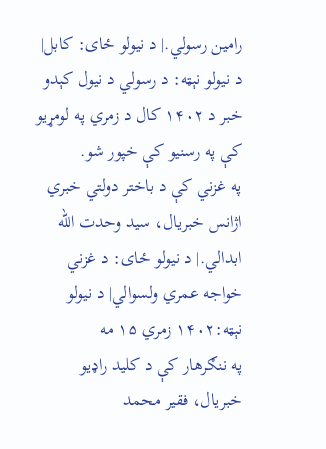رامین رسولي.| د نیولو ځای: کابل| د نيولو نېټه: د رسولي د نيول کېدو خبر د ۱۴۰۲ کال د زمري په لومړيو کې په رسنيو کې خپور شو.
په غزني کې د باختر دولتي خبري اژانس خبریال، سید وحدت الله ابدالي.| د نیولو ځای: د غزني خواجه عمري ولسوالي| د نیولو نېټه:۱۴۰۲ زمري ۱۵ مه
په ننګرهار کې د کلید راډیو خبریال، فقیر محمد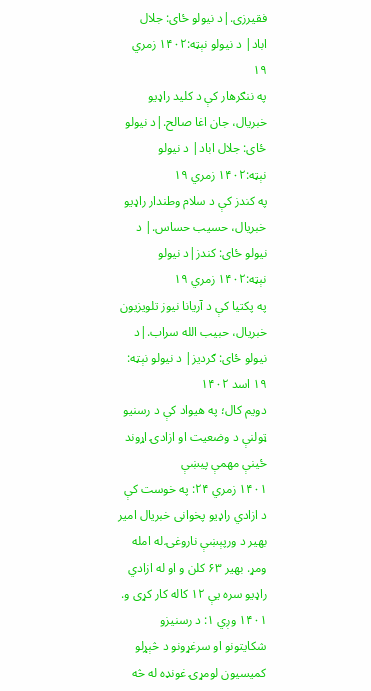فقیرزی.|د نیولو ځای: جلال اباد| د نیولو نېټه:۱۴۰۲ زمري ۱۹
په ننګرهار کې د کلید راډیو خبریال، جان اغا صالح.|د نیولو ځای: جلال اباد| د نیولو نېټه:۱۴۰۲ زمري ۱۹
په کندز کې د سلام وطندار راډیو خبریال، حسیب حساس.| د نیولو ځای: کندز|د نیولو نېټه:۱۴۰۲ زمري ۱۹
په پکتیا کې د آریانا نیوز تلویزیون خبریال، حبیب الله سراب.|د نیولو ځای: ګردیز| د نیولو نېټه: ۱۹ اسد ۱۴۰۲
دویم کال؛ په هیواد کې د رسنیو ټولنې د وضعیت او ازادۍ اړوند ځینې مهمې پیښې
۱۴۰۱ زمري ۲۴: په خوست کې د ازادي راډیو پخوانی خبریال امیر بهیر د ورپېښې ناروغۍ له امله ومړ. بهیر ۶۳ کلن و او له ازادي راډیو سره یې ۱۲ کاله کار کړی و.
۱۴۰۱ وږي ۱: د رسنیزو شکایتونو او سرغړونو د څېړلو کمیسیون لومړۍ غونډه له څه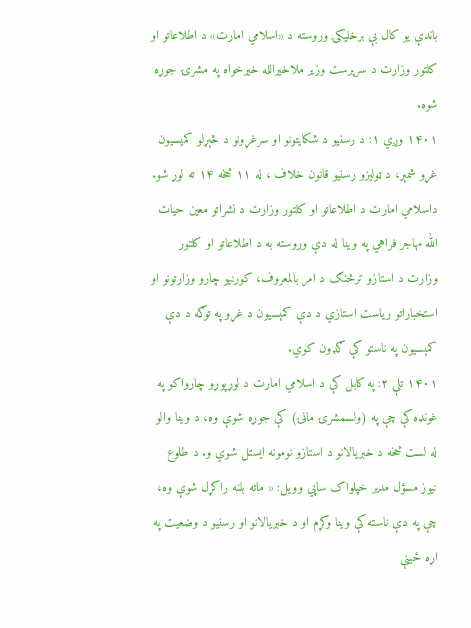باندې یو کال بې برخلیکۍ وروسته د «اسلامي امارت» د اطلاعاتو او کلتور وزارت د سرپرست وزیر ملاخیرالله خیرخواه په مشرۍ جوړه شوه.
۱۴۰۱ وږي ۱: د رسنیو د شکایتونو او سرغړونو د څېړلو کمیسیون غړو شمېر، د ټولیزو رسنیو قانون خلاف ، له ۱۱ څخه ۱۴ ته لوړ شو. داسلامي امارت د اطلاعاتو او کلتور وزارت د نشراتو معين حيات الله مهاجر فراهي په وينا له دې وروسته به د اطلاعاتو او کلتور وزارت د استازو ترڅنګ د امر بالمعروف، کورنیو چارو وزارتونو او استخباراتو ریاست استازي د دې کمېسیون د غړو په توګه د دې کمېسیون په ناستو کې ګډون کوي.
۱۴۰۱ تلې ۲: په کابل کې د اسلامي امارت د لوړپوړو چارواکو په غونډه کې چې په (ولسمشرۍ ماڼۍ) کې جوړه شوې وه، د وینا والو له لست څخه د خبریالانو د استازو نومونه ایستل شوي و. د طلوع نیوز مسؤل مدیر خپلواک ساپي وویل: « ماته بلنه راکړل شوې وه، چې په دې ناسته کې وینا وکړم او د خبریالانو او رسنیو د وضعیت په اړه ځینې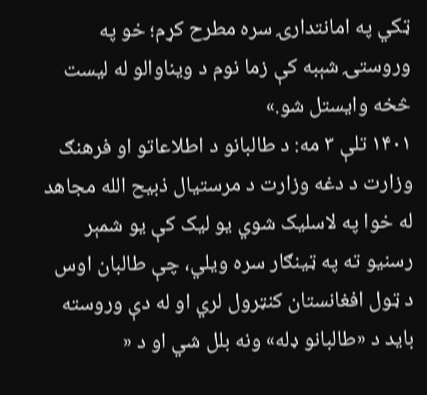ټکي په امانتدارۍ سره مطرح کړم؛ خو په وروستۍ شېبه کې زما نوم د ویناوالو له لیست څخه وایستل شو.»
۱۴۰۱ تلې ۳ مه: د طالبانو د اطلاعاتو او فرهنګ وزارت د دغه وزارت د مرستیال ذبیح الله مجاهد له خوا په لاسلیک شوي یو لیک کې یو شمېر رسنیو ته په ټينګار سره ويلي، چې طالبان اوس د ټول افغانستان کنټرول لري او له دې وروسته باید د «طالبانو ډله» ونه بلل شي او د «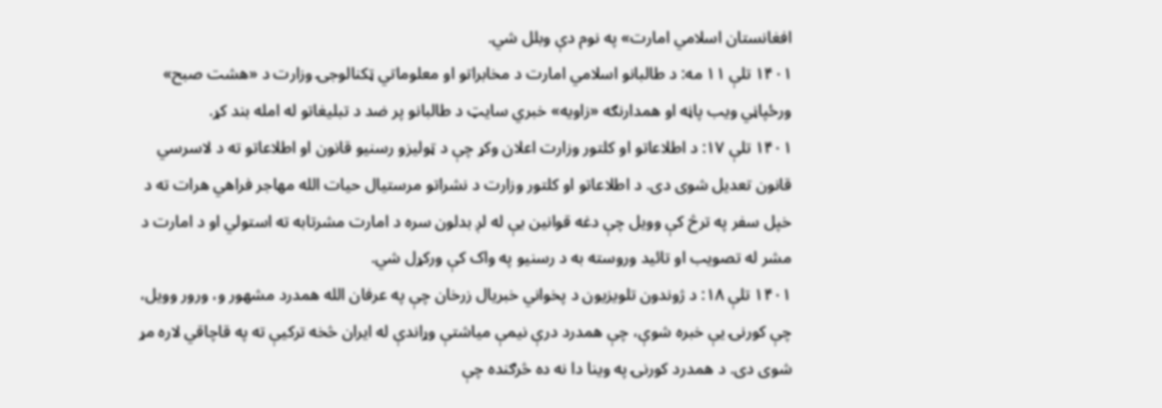افغانستان اسلامي امارت» په نوم دې وبلل شي.
۱۴۰۱ تلې ۱۱ مه: د طالبانو اسلامي امارت د مخابراتو او معلوماتي ټکنالوجۍ وزارت د «هشت صبح» ورځپاڼي ویب پاڼه او همدارنګه «زاویه» خبري سایټ د طالبانو پر ضد د تبلیغاتو له امله بند کړ.
۱۴۰۱ تلې ۱۷: د اطلاعاتو او کلتور وزارت اعلان وکړ چې د ټولیزو رسنیو قانون او اطلاعاتو ته د لاسرسي قانون تعدیل شوی دی. د اطلاعاتو او کلتور وزارت د نشراتو مرستیال حیات الله مهاجر فراهي هرات ته د خپل سفر په ترڅ کې وويل چې دغه قوانين يې له لږ بدلون سره د امارت مشرتابه ته استولي او د امارت د مشر له تصویب او تائید وروسته به د رسنیو په واک کې ورکړل شي.
۱۴۰۱ تلې ۱۸: د ژوندون تلویزیون د پخواني خبریال زرخان چې په عرفان الله همدرد مشهور و، ورور وویل، چې کورنۍ يې خبره شوې، چې همدرد درې نيمې مياشتې وړاندې له ايران څخه ترکيې ته په قاچاقي لاره مړ شوی دی. د همدرد کورنۍ په وینا دا نه ده څرګنده چې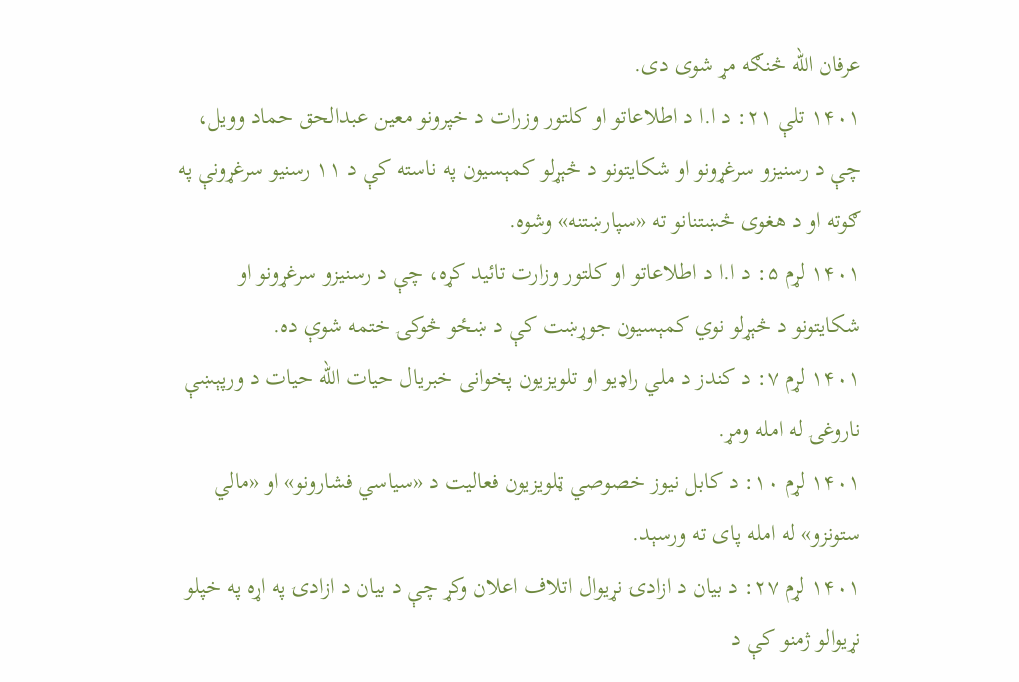عرفان الله څنګه مړ شوی دی.
۱۴۰۱ تلې ۲۱: د ا.ا د اطلاعاتو او کلتور وزرات د خپرونو معین عبدالحق حماد وویل، چې د رسنیزو سرغړونو او شکایتونو د څېړلو کمېسیون په ناسته کې د ۱۱ رسنیو سرغړونې په ګوته او د هغوی څښتنانو ته «سپارښتنه» وشوه.
۱۴۰۱ لړم ۵: د ا.ا د اطلاعاتو او کلتور وزارت تائید کړه، چې د رسنیزو سرغړونو او شکایتونو د څېړلو نوي کمېسیون جوړښت کې د ښځو څوکۍ ختمه شوې ده.
۱۴۰۱ لړم ۷: د کندز د ملي راډیو او تلویزیون پخوانی خبریال حیات الله حیات د ورپېښې ناروغۍ له امله ومړ.
۱۴۰۱ لړم ۱۰: د کابل نیوز خصوصي ټلویزیون فعالیت د «سیاسي فشارونو» او «مالي ستونزو» له امله پای ته ورسېد.
۱۴۰۱ لړم ۲۷: د بیان د ازادۍ نړیوال اتلاف اعلان وکړ چې د بیان د ازادۍ په اړه په خپلو نړیوالو ژمنو کې د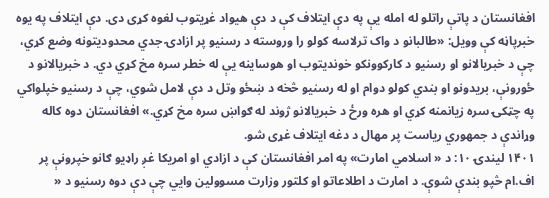افغانستان د پاتې راتلو له امله یې په دې ایتلاف کې د دې هیواد غړیتوب لغوه کړی دی. دې ایتلاف په یوه خبرپاڼه کې وویل: «طالبانو د واک ترلاسه کولو را وروسته د رسنیو پر ازادۍ جدي محدودیتونه وضع کړي، چې د خبریالانو او رسنیو د کارکوونکو خوندیتوب او هوساینه یې له خطر سره مخ کړي دي. د خبریالانو د ځورونې، بریدونو او بندي کولو دوام او له رسنیو څخه د ښځو وتل د دې لامل شوي، چې د رسنیو خپلواکي په چټکۍ سره زیانمنه کړي او هره ورځ د خبریالانو ژوند له ګواښ سره مخ کړي.» افغانستان دوه کاله وړاندې د جمهوري ریاست پر مهال د دغه ایتلاف غړی شو.
۱۴۰۱ لیندۍ ۱۰: د « اسلامي امارت» په امر افغانستان کې د ازادي او امریکا غږ راډیو ګانو خپرونې پر اف.ام څپو بندې شوې. د امارت د اطلاعاتو او کلتور وزارت مسوولین وایي چې دې دوه رسنیو د «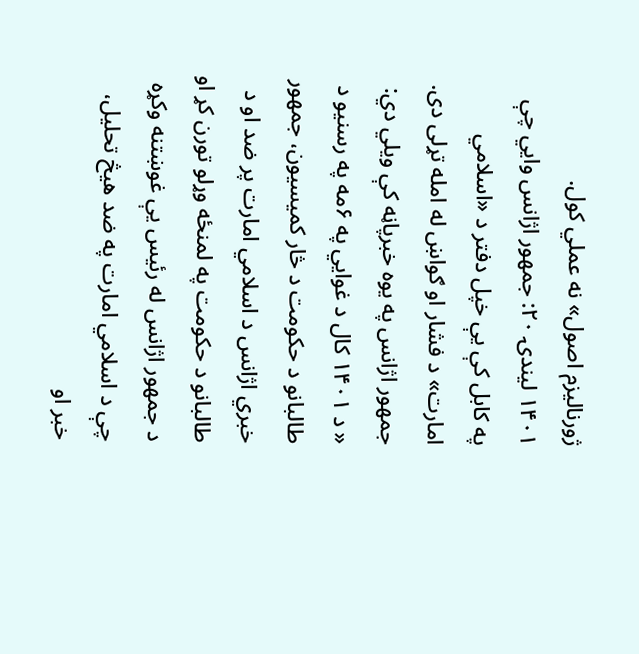ژورنالیزم اصول» نه عملي کول.
۱۴۰۱ لیندۍ ۲۰: جمهور اژانس وایي چې په کابل کې یې خپل دفتر د «اسلامي امارت» د فشار او ګواښ له امله تړلی دی. جمهور اژانس په یوه خبرپاڼه کې ویلي دي: « د ۱۴۰۱ کال د غوايي په ۶مه په رسنیو د طالبانو د حکومت د څار کمیسیون، جمهور خبري اژانس د اسلامي امارت پر ضد او د طالبانو د حکومت په لمنځه وړلو تورن کړ او د جمهور اژانس له رئیس یې غوښتنه وکړه چې د اسلامي امارت په ضد هیڅ تحلیل، خبر او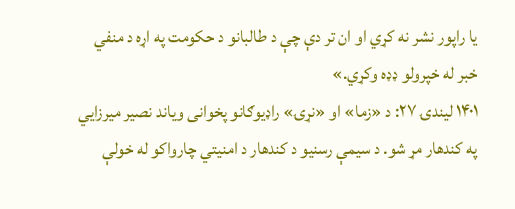یا راپور نشر نه کړي او ان تر دې چې د طالبانو د حکومت په اړه د منفي خبر له خپرولو ډډه وکړي.»
۱۴۰۱ لیندۍ ۲۷: د «زما» او «نړۍ» راډيوګانو پخوانى ویاند نصير ميرزايي په کندهار مړ شو. د سیمې رسنيو د کندهار د امنيتي چارواکو له خولې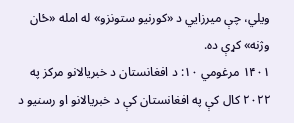ويلي، چې ميرزايي د «کورنیو ستونزو» له امله «ځان وژنه» کړې ده.
۱۴۰۱ مرغومي ۱۰: د افغانستان د خبریالانو مرکز په ۲۰۲۲ کال کې په افغانستان کې د خبریالانو او رسنیو د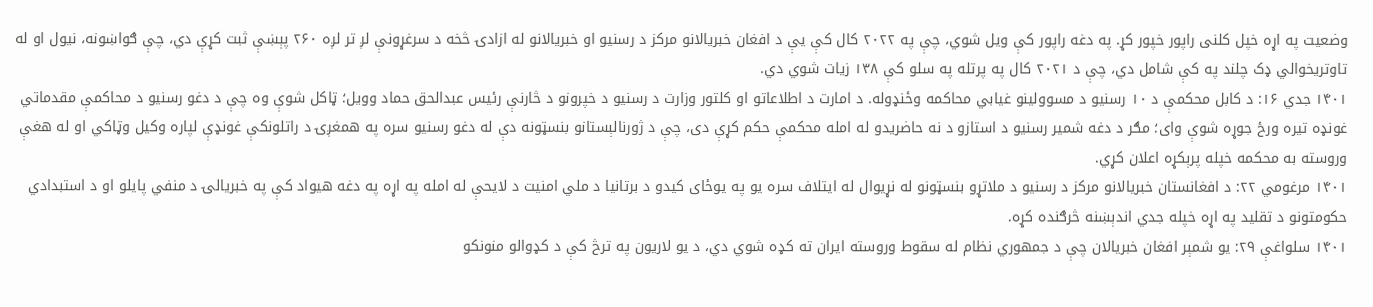وضعیت په اړه خپل کلنی راپور خپور کړ. په دغه راپور کې ویل شوي، چې په ۲۰۲۲ کال کې یې د افغان خبریالانو مرکز د رسنیو او خبریالانو له ازادۍ څخه د سرغړونې لږ تر لږه ۲۶۰ پېښې ثبت کړې دي، چې ګواښونه، نیول او له تاوتریخوالي ډک چلند په کې شامل دي، چې د ۲۰۲۱ کال په پرتله په سلو کې ۱۳۸ زیات شوي دي.
۱۴۰۱ جدي ۱۶: د کابل محکمې د ۱۰ رسنیو د مسوولینو غیابي محاکمه وځنډوله. د امارت د اطلاعاتو او کلتور وزارت د رسنیو د خپرونو د څارنې رئیس عبدالحق حماد وویل؛ ټاکل شوې وه چې د دغو رسنیو د محاکمې مقدماتي غونډه تیره ورځ جوړه شوې وای؛ مګر د دغه شمیر رسنیو د استازو د نه حاضریدو له امله محکمې حکم کړې دی، چې د ژورنالېستانو بنسټونه دې له دغو رسنیو سره په همغږۍ د راتلونکې غونډې لپاره وکیل وټاکي او له هغې وروسته به محکمه خپله پرېکړه اعلان کړي.
۱۴۰۱ مرغومي ۲۲: د افغانستان خبریالانو مرکز د رسنیو د ملاتړو بنسټونو له نړیوال له ایتلاف سره یو په یوځای کیدو د برتانیا د ملي امنیت د لایحې له امله په اړه په دغه هیواد کې په خبریالۍ د منفي پایلو او د استبدادي حکومتونو د تقلید په اړه خپله جدي اندېښنه څرګنده کړه.
۱۴۰۱ سلواغې ۲۹: یو شمېر افغان خبریالان چې د جمهوري نظام له سقوط وروسته ایران ته کډه شوي دي، د یو لاریون په ترڅ کې د کډوالو منونکو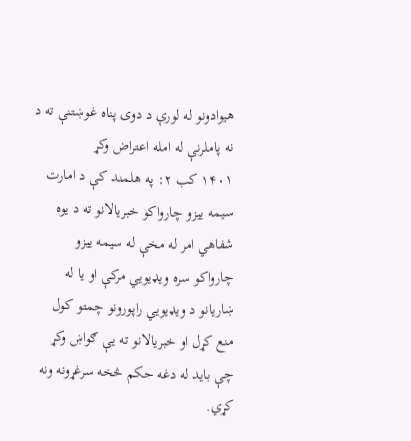هیوادونو له لورې د دوی پناه غوښتنې ته د نه پاملرنې له امله اعتراض وکړ
۱۴۰۱ کب ۲: په هلمند کې د امارت سیمه ییزو چارواکو خبریالانو ته د یوه شفاهي امر له مخې له سیمه ییزو چارواکو سره ویډیویي مرکې او یا له ښاریانو د ویډیویي راپورونو چمتو کول منع کړل او خبریالانو ته یې ګواښ وکړ چې باید له دغه حکم څخه سرغړونه ونه کړي.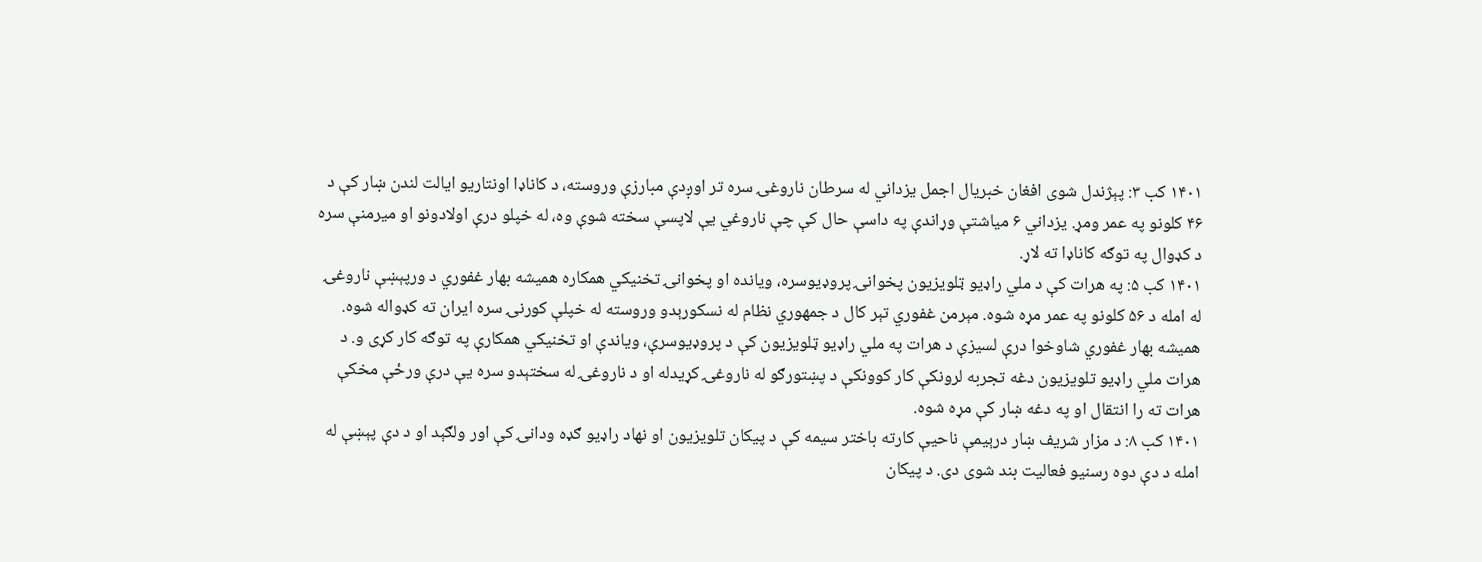۱۴۰۱ کب ۳: پېژندل شوی افغان خبریال اجمل یزداني له سرطان ناروغۍ سره تر اوږدې مبارزې وروسته، د کاناډا اونتاریو ایالت لندن ښار کې د ۴۶ کلونو په عمر ومړ. یزداني ۶ میاشتې وړاندې په داسې حال کې چې ناروغي یې لاپسې سخته شوې وه، له خپلو درې اولادونو او میرمنې سره د کډوال په توګه کاناډا ته لاړ.
۱۴۰۱ کب ۵: په هرات کې د ملي راډیو ټلویزیون پخوانۍ پروډیوسره، ویانده او پخوانۍ تخنیکي همکاره همیشه بهار غفوري د ورپېښې ناروغۍ له امله د ۵۶ کلونو په عمر مړه شوه. مېرمن غفوري تېر کال د جمهوري نظام له نسکورېدو وروسته له خپلې کورنۍ سره ایران ته کډواله شوه. همیشه بهار غفوري شاوخوا درې لسيزې د هرات په ملي راډيو ټلويزيون کې د پروډيوسرې، ویاندې او تخنیکي همکارې په توګه کار کړى و. د هرات ملي راډیو تلویزیون دغه تجربه لرونکې کار کوونکې د پښتورګو له ناروغۍ کړیدله او د ناروغۍ له سختېدو سره یې درې ورځې مخکې هرات ته را انتقال او په دغه ښار کې مړه شوه.
۱۴۰۱ کب ۸: د مزار شریف ښار درېیمې ناحیې کارته باختر سیمه کې د پیکان تلویزیون او نهاد راډیو ګډه ودانۍ کې اور ولګېد او د دې پېښې له امله د دې دوه رسنیو فعالیت بند شوی دی. د پیکان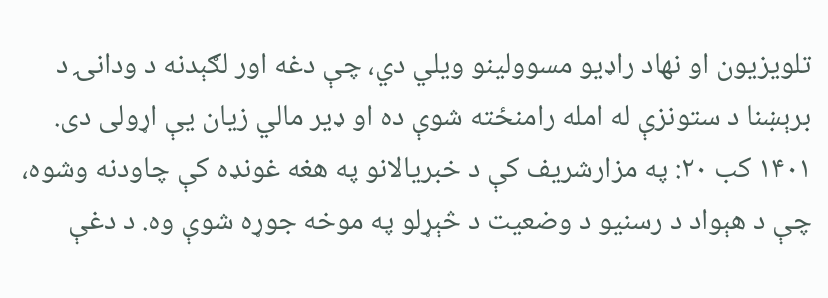تلویزیون او نهاد راډیو مسوولینو ویلي دي، چې دغه اور لګېدنه د ودانۍ د برېښنا د ستونزې له امله رامنځته شوې ده او ډیر مالي زیان یې اړولی دی.
۱۴۰۱ کب ۲۰: په مزارشریف کې د خبریالانو په هغه غونډه کې چاودنه وشوه، چې د هېواد د رسنیو د وضعیت د څېړلو په موخه جوړه شوې وه. د دغې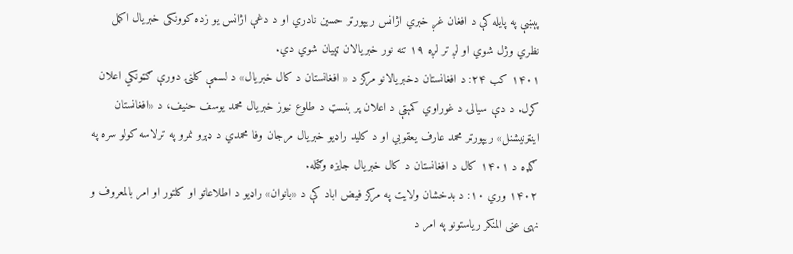پېښې په پایله کې د افغان غږ خبري اژانس ریپورټر حسین نادري او د دغې اژانس یو زده کوونکی خبریال اکمل نظري وژل شوي او لږ تر لږه ۱۹ تنه نور خبریالان ټپیان شوي دي.
۱۴۰۱ کب ۲۴: د افغانستان دخبریالانو مرکز د « افغانستان د کال خبریال» د لسمې کلنۍ دورې ګټونکي اعلان کړل. د دې سیالۍ د غوراوي کمېټې د اعلان پر بنسټ د طلوع نیوز خبریال محمد یوسف حنیف، د «افغانستان اینټرنيشنل» ریپورټر محمد عارف یعقوبي او د کلید راډیو خبریال مرجان وفا محمدي د ډېرو نمرو په ترلاسه کولو سره په ګډه د ۱۴۰۱ کال د افغانستان د کال خبریال جایزه وګټله.
۱۴۰۲ وري ۱۰: د بدخشان ولایت په مرکز فیض اباد کې د «بانوان» راډیو د اطلاعاتو او کلتور او امر بالمعروف و نهی عنی المنکر ریاستونو په امر د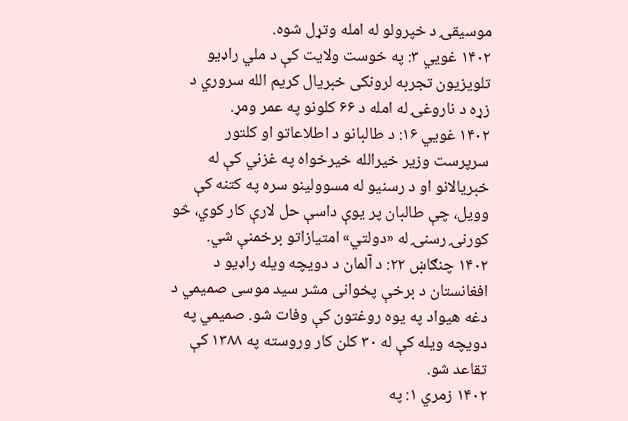موسیقۍ د خپرولو له امله وتړل شوه.
۱۴۰۲ غويي ۳: په خوست ولایت کې د ملي راډیو تلویزیون تجربه لرونکی خبریال کریم الله سروري د زړه د ناروغۍ له امله د ۶۶ کلونو په عمر ومړ.
۱۴۰۲ غويي ۱۶: د طالبانو د اطلاعاتو او کلتور سرپرست وزير خيرالله خيرخواه په غزني کې له خبريالانو او د رسنيو له مسوولينو سره په کتنه کې وويل، چې طالبان پر يوې داسې حل لارې کار کوي، څو کورنۍ رسنۍ له «دولتي» امتيازاتو برخمنې شي.
۱۴۰۲ چنګاښ ۲۲: د آلمان د دويچه ويله راډيو د افغانستان د برخې پخوانى مشر سيد موسى صميمي د دغه هيواد په يوه روغتون کې وفات شو. صمیمي په دویچه ویله کې له ۳۰ کلن کار وروسته په ۱۳۸۸ کې تقاعد شو.
۱۴۰۲ زمري ۱: په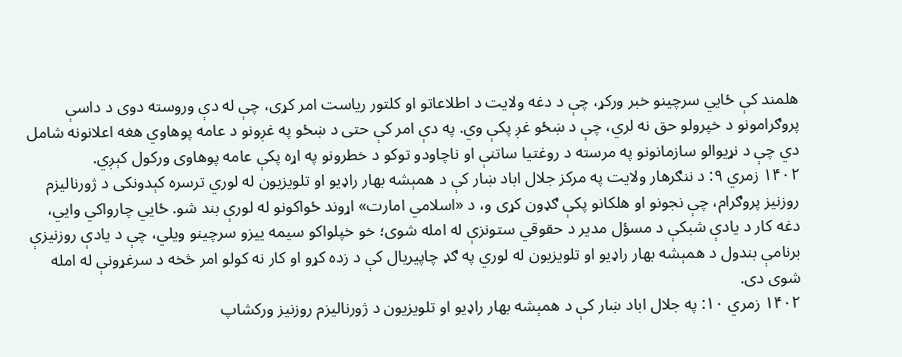هلمند کې ځايي سرچينو خبر ورکړ، چې د دغه ولايت د اطلاعاتو او کلتور رياست امر کړى، چې له دې وروسته دوى د داسې پروګرامونو د خپرولو حق نه لري، چې د ښځو غږ پکې وي. په دې امر کې حتی د ښځو په غږونو د عامه پوهاوي هغه اعلانونه شامل دي چې د نړیوالو سازمانونو په مرسته د روغتیا ساتنې او ناچاودو توکو د خطرونو په اړه پکې عامه پوهاوی ورکول کېږي.
۱۴۰۲ زمري ۹: د ننګرهار ولایت په مرکز جلال اباد ښار کې د همېشه بهار راډیو او تلویزیون له لوري ترسره کېدونکی د ژورنالیزم روزنیز پروګرام، چې نجونو او هلکانو پکې ګډون کړی و، د «اسلامي امارت» اړوند ځواکونو له لورې بند شو. ځايي چارواکي وايي، دغه کار د یادې شبکې د مسؤل مدير د حقوقي ستونزې له امله شوى؛ خو خپلواکو سيمه ييزو سرچينو ويلي، چې د یادې روزنیزې برنامې بندول د همېشه بهار راډیو او تلویزیون له لوري په ګډ چاپیریال کې د زده کړو او کار نه کولو امر څخه د سرغړونې له امله شوی دی.
۱۴۰۲ زمري ۱۰: په جلال اباد ښار کې د همېشه بهار راډیو او تلویزیون د ژورنالیزم روزنیز ورکشاپ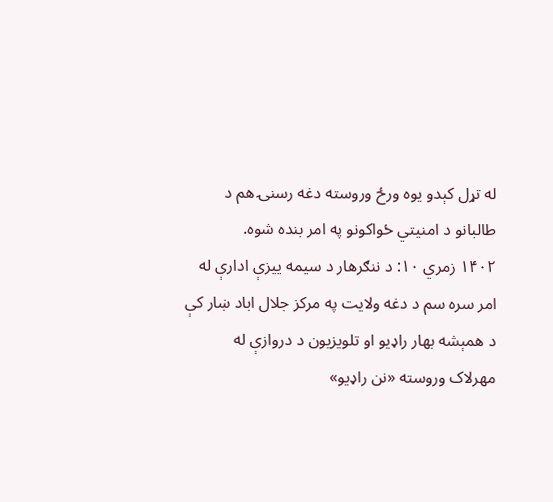له تړل کېدو یوه ورځ وروسته دغه رسنۍ هم د طالبانو د امنیتي ځواکونو په امر بنده شوه.
۱۴۰۲ زمري ۱۰: د ننګرهار د سیمه ییزې ادارې له امر سره سم د دغه ولایت په مرکز جلال اباد ښار کې د همېشه بهار راډیو او تلویزیون د دروازې له مهرلاک وروسته «نن راډیو»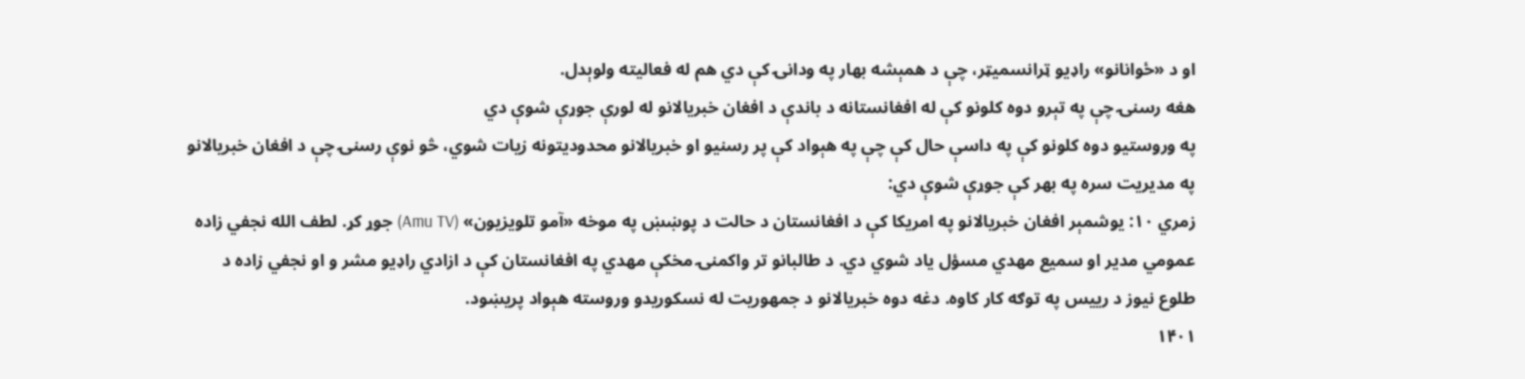او د «ځوانانو» راډیو ټرانسمیټر، چې د همېشه بهار په ودانۍ کې دي هم له فعالیته ولوېدل.
هغه رسنۍ چې په تېرو دوه کلونو کې له افغانستانه د باندې د افغان خبریالانو له لورې جوړې شوې دي
په وروستيو دوه کلونو کې په داسې حال کې چې په هېواد کې پر رسنیو او خبریالانو محدودیتونه زیات شوي، څو نوې رسنۍ چې د افغان خبریالانو په مديريت سره په بهر کې جوړې شوې دي:
زمري ۱۰: یوشمېر افغان خبریالانو په امریکا کې د افغانستان د حالت د پوښښ په موخه «آمو تلویزیون» (Amu TV) جوړ کړ. لطف الله نجفي زاده عمومي مدیر او سمیع مهدي مسؤل یاد شوي دي. د طالبانو تر واکمنۍ مخکې مهدي په افغانستان کې د ازادي راډیو مشر و او نجفي زاده د طلوع نیوز د رییس په توګه کار کاوه. دغه دوه خبریالانو د جمهوریت له نسکوریدو وروسته هېواد پریښود.
۱۴۰۱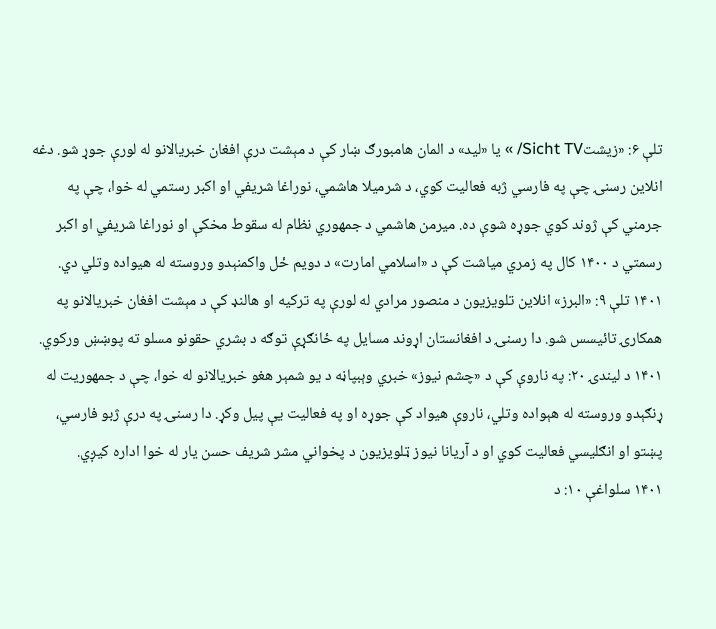تلې ۶: «زیشتSicht TV/ » یا «لید» د المان هامبورګ ښار کې د مېشت درې افغان خبریالانو له لورې جوړ شو. دغه انلاين رسنۍ چې په فارسي ژبه فعاليت کوي، د شرميلا هاشمي، نوراغا شريفي او اکبر رستمي له خوا، چې په جرمني کې ژوند کوي جوړه شوې ده. میرمن هاشمي د جمهوري نظام له سقوط مخکې او نوراغا شریفي او اکبر رسمتي د ۱۴۰۰ کال په زمري میاشت کې د «اسلامي امارت» د دویم ځل واکمنېدو وروسته له هیواده وتلي دي.
۱۴۰۱ تلې ۹: «البرز» انلاین تلویزیون د منصور مرادي له لورې په ترکیه او هالنډ کې د مېشت افغان خبریالانو په همکارۍ تائیسس شو. دا رسنۍ د افغانستان اړوند مسایل په ځانګړې توګه د بشري حقونو مسلو ته پوښښ ورکوي.
۱۴۰۱ د لیندۍ ۲۰: په ناروې کې د «چشم نیوز» خبري وېبپاڼه د یو شمېر هغو خبریالانو له خوا، چې د جمهوریت له ړنګېدو وروسته له هېواده وتلي، ناروې هیواد کې جوړه او په فعالیت یې پیل وکړ. دا رسنۍ په درې ژبو فارسي، پښتو او انګلیسي فعالیت کوي او د آریانا نیوز ټلویزیون د پخواني مشر شریف حسن یار له خوا اداره کیږي.
۱۴۰۱ سلواغې ۱۰: د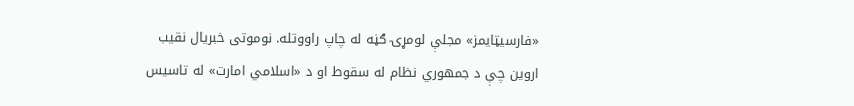«فارسیټایمز» مجلې لومړۍ ګڼه له چاپ راووتله. نوموتی خبریال نقیب اروین چې د جمهوري نظام له سقوط او د «اسلامي امارت» له تاسیس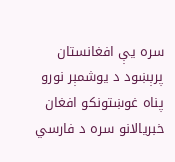سره یې افغانستان پرېښود د یوشمېر نورو پناه غوښتونکو افغان خبریالانو سره د فارسي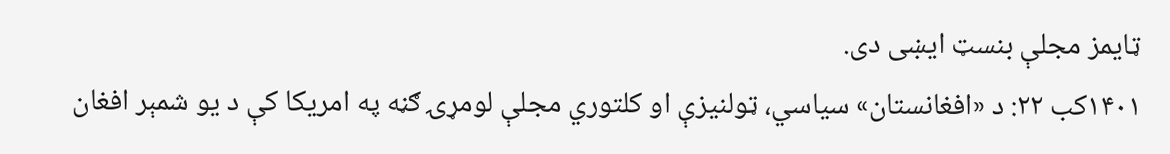ټایمز مجلې بنسټ ایښی دی.
۱۴۰۱کب ۲۲: د «افغانستان» سیاسي، ټولنیزې او کلتوري مجلې لومړۍ ګڼه په امریکا کې د یو شمېر افغان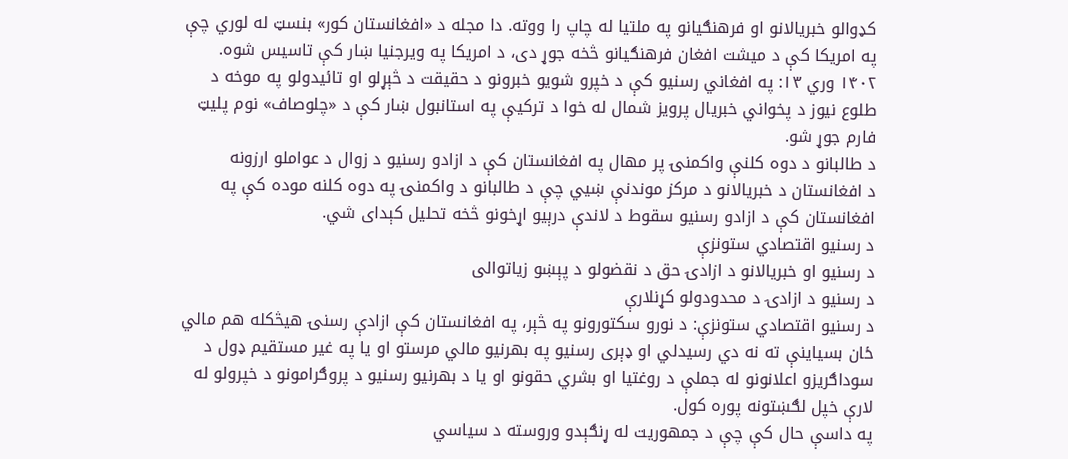کډوالو خبریالانو او فرهنګیانو په ملتیا له چاپ را ووته. دا مجله د «افغانستان کور» بنسټ له لوري چې په امریکا کې د میشت افغان فرهنګیانو څخه جوړ دی، د امریکا په ویرجنیا ښار کې تاسیس شوه.
۱۴۰۲ وري ۱۳: په افغاني رسنیو کې د خپرو شویو خبرونو د حقیقت د څېړلو او تائیدولو په موخه د طلوع نیوز د پخواني خبریال پرویز شمال له خوا د ترکیې په استانبول ښار کې د «چلوصاف» نوم پلیټ فارم جوړ شو.
د طالبانو د دوه کلنې واکمنۍ پر مهال په افغانستان کې د ازادو رسنیو د زوال د عواملو ارزونه
د افغانستان د خبريالانو د مرکز موندنې ښيي چې د طالبانو د واکمنۍ په دوه کلنه موده کې په افغانستان کې د ازادو رسنيو سقوط د لاندې درېيو اړخونو څخه تحليل کېداى شي.
د رسنیو اقتصادي ستونزې
د رسنیو او خبریالانو د ازادۍ حق د نقضولو د پېښو زیاتوالی
د رسنیو د ازادۍ د محدودولو کړنلارې
د رسنیو اقتصادي ستونزې: د نورو سکتورونو په څېر، په افغانستان کې ازادې رسنۍ هیڅکله هم مالي ځان بسیاینې ته نه دي رسیدلي او ډېری رسنيو په بهرنیو مالي مرستو او یا په غیر مستقیم ډول د سوداګریزو اعلانونو له جملې د روغتیا او بشري حقونو او یا د بهرنیو رسنیو د پروګرامونو د خپرولو له لارې خپل لګښتونه پوره کول.
په داسې حال کې چې د جمهوریت له ړنګېدو وروسته د سیاسي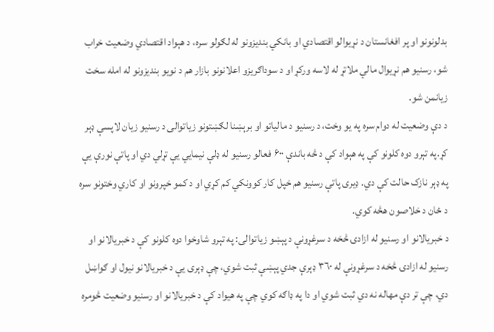بدلونونو او پر افغانستان د نړیوالو اقتصادي او بانکي بندیزونو له لګولو سره، د هېواد اقتصادي وضعیت خراب شو، رسنیو هم نړیوال مالي ملاتړ له لاسه ورکړ او د سوداګریزو اعلانونو بازار هم د نویو بندیزونو له امله سخت زیانمن شو.
د دې وضعیت له دوام سره په یو وخت، د رسنیو د مالیاتو او برېښنا لګښتونو زیاتوالی د رسنیو زیان لاپسې ډېر کړ.په تېرو دوه کلونو کې په هېواد کې د څه باندې ۶۰۰ فعالو رسنیو له ډلې نیمايي یې تړلي دي او پاتې نورې یې په ډېر نازک حالت کې دي. ډیری پاتې رسنیو هم خپل کار کوونکي کم کړي او د کمو خپرونو او کاري وختونو سره د ځان د خلاصون هڅه کوي.
د خبريالانو او رسنيو له ازادۍ څخه د سرغړونې د پېښو زياتوالى: په تېرو شاوخوا دوه کلونو کې د خبريالانو او رسنيو له ازادۍ څخه د سرغړونې له ٣٦٠ ډېرې جدي پېښې ثبت شوي، چې ډېرى يې د خبريالانو نيول او ګواښل دي، چې تر دې مهاله نه دي ثبت شوي او دا په ډاګه کوي چې په هیواد کې د خبریالانو او رسنیو وضعیت څومره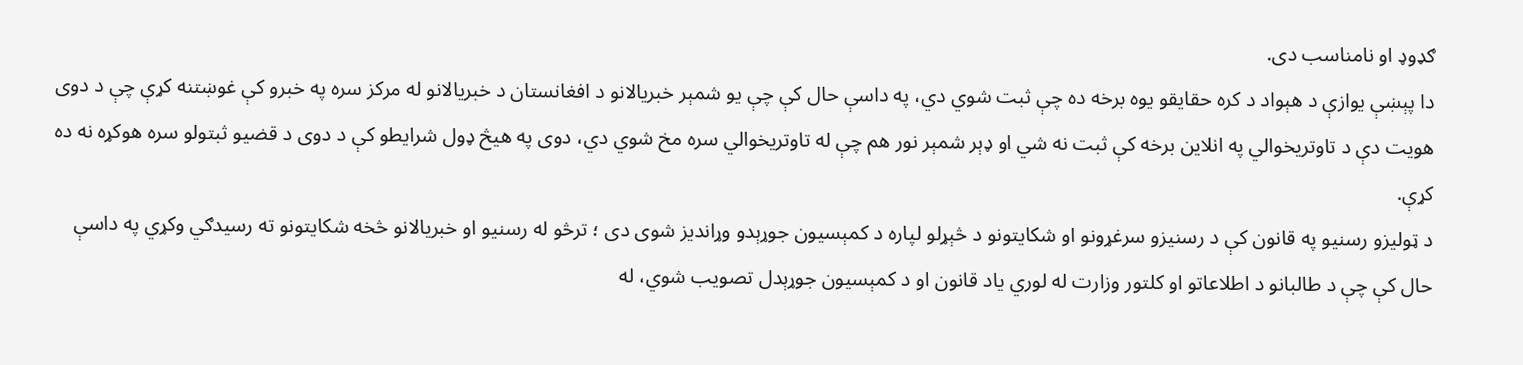ګډوډ او نامناسب دی.
دا پېښې یوازې د هېواد د کره حقایقو یوه برخه ده چې ثبت شوي دي، په داسې حال کې چې یو شمېر خبریالانو د افغانستان د خبریالانو له مرکز سره په خبرو کې غوښتنه کړې چې د دوی هویت دې د تاوتریخوالي په انلاین برخه کې ثبت نه شي او ډېر شمېر نور هم چې له تاوتریخوالي سره مخ شوي دي، دوی په هیڅ ډول شرایطو کې د دوی د قضیو ثبتولو سره هوکړه نه ده کړې.
د ټولیزو رسنیو په قانون کې د رسنیزو سرغړونو او شکایتونو د څېړلو لپاره د کمېسیون جوړېدو وړاندیز شوی دی ؛ ترڅو له رسنیو او خبریالانو څخه شکایتونو ته رسیدګي وکړي په داسې حال کې چې د طالبانو د اطلاعاتو او کلتور وزارت له لوري یاد قانون او د کمېسیون جوړېدل تصویب شوي، له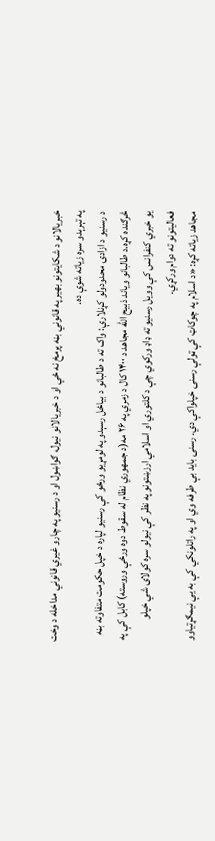خبریالانو د شکایتونو بهیر په قانوني بڼه پرمخ نه ځي او د خبریالانو نیول، ګواښول او د رسنیو په چارو غیري قانوني مداخله د وخت په تېرېدو سره زیاته شوې ده.
د رسنیو د ازادۍ محدودولو کړنلارې: واک ته د طالبانو د بیاځل رسېدو په لومړیو ورځو کې رسنیو لپاره د خپل حکومت متفاوته بڼه څرګنده کړه.د طالبانو ویاند ذبیح الله مجاهد د ۱۴۰۰ کال د زمري په ۲۶ مه(د جمهوري نظام له سقوط دوه ورځې وروسته) کابل کې په یو خبري کنفرانس کې وویل رسنیو ته ډاډ ورکوي چې د کلتوري او اسلامي ارزښتونو په نظر کې نیولو سره کولای شي خپلو فعالیتونو ته دوام ورکړي.
مجاهد زياته کړه: «د اسلام په چوکاټ کې ټولې رسنۍ خپلواکې دي. رسنۍ بايد بې طرفه وي او په راتلونکي کې به يې نيمګړتياوو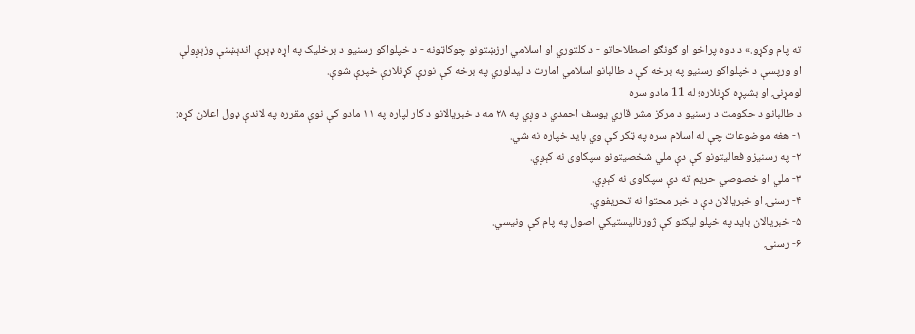ته پام وکړو.» د دوه پراخو او ګونګو اصطلاحاتو - د کلتوري او اسلامي ارزښتونو چوکاټونه - د خپلواکو رسنيو د برخليک په اړه ډېرې اندېښنې وزېږولې او ورپسې د خپلواکو رسنيو په برخه کې د طالبانو اسلامي امارت د ليدلوري په برخه کې نورې کړنلارې خپرې شوې.
لومړنۍ او بشپړه کړنلاره؛ له 11 مادو سره
د طالبانو د حکومت د رسنیو د مرکز مشر قاري یوسف احمدي د وږي په ۲۸ مه د خبریالانو د کار لپاره په ۱۱ مادو کې نوې مقرره په لاندې ډول اعلان کړه:
۱- هغه موضوعات چې له اسلام سره په ټکر کې وي باید خپاره نه شي.
۲- په رسنیزو فعالیتونو کې دې ملي شخصیتونو سپکاوی نه کېږي.
۳- ملي او خصوصي حریم ته دې سپکاوی نه کېږي.
۴- رسنۍ او خبریالان دې د خبر محتوا نه تحریفوي.
۵- خبریالان باید په خپلو لیکنو کې ژورنالیستیکي اصول په پام کې ونیسي.
۶- رسنۍ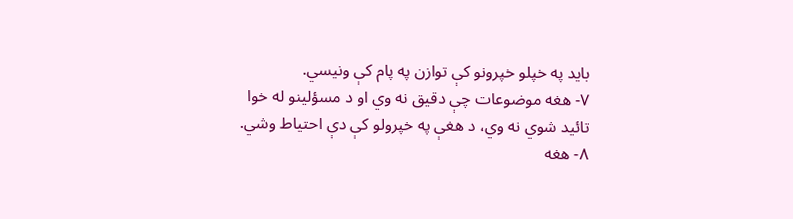باید په خپلو خپرونو کې توازن په پام کې ونیسي.
۷- هغه موضوعات چې دقیق نه وي او د مسؤلینو له خوا تائید شوي نه وي، د هغې په خپرولو کې دې احتیاط وشي.
۸- هغه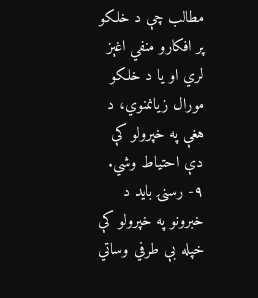مطالب چې د خلکو پر افکارو منفي اغېز لري او یا د خلکو مورال زیانمنوي، د هغې په خپرولو کې دې احتیاط وشي.
۹- رسنۍ باید د خبرونو په خپرولو کې خپله بې طرفي وساتي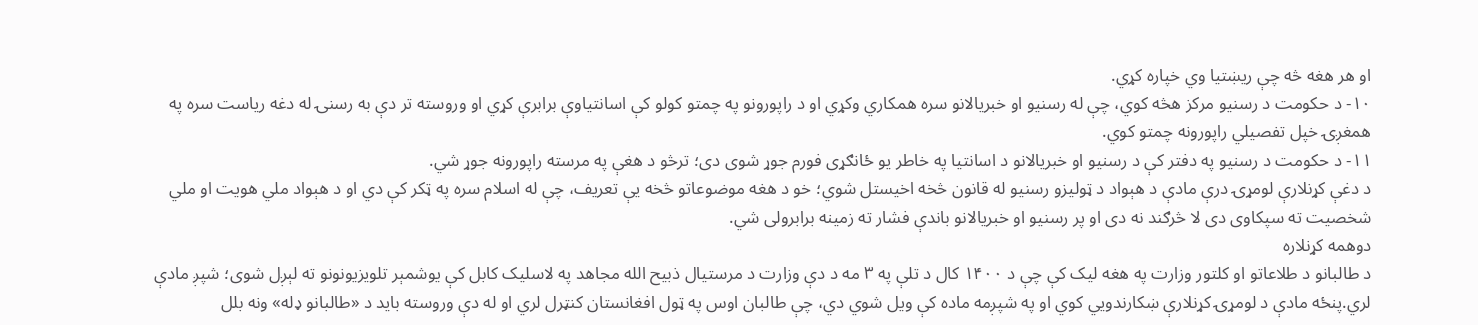او هر هغه څه چې ریښتیا وي خپاره کړي.
۱۰- د حکومت د رسنیو مرکز هڅه کوي، چې له رسنیو او خبریالانو سره همکاري وکړي او د راپورونو په چمتو کولو کې اسانتیاوې برابرې کړي او وروسته تر دې به رسنۍ له دغه ریاست سره په همغږۍ خپل تفصیلي راپورونه چمتو کوي.
۱۱- د حکومت د رسنیو په دفتر کې د رسنیو او خبریالانو د اسانتیا په خاطر یو ځانګړی فورم جوړ شوی دی؛ ترڅو د هغې په مرسته راپورونه جوړ شي.
د دغې کړنلارې لومړۍ درې مادې د هېواد د ټوليزو رسنيو له قانون څخه اخيستل شوي؛ خو د هغه موضوعاتو څخه یې تعریف، چې له اسلام سره په ټکر کې دي او د هېواد ملي هویت او ملي شخصیت ته سپکاوى دی لا څرګند نه دی او پر رسنیو او خبریالانو باندې فشار ته زمینه برابرولی شي.
دوهمه کړنلاره
د طالبانو د طلاعاتو او کلتور وزارت په هغه لیک کې چې د ۱۴۰۰ کال د تلې په ۳ مه د دې وزارت د مرستیال ذبیح الله مجاهد په لاسلیک کابل کې یوشمېر تلویزیونونو ته لېږل شوی؛ شپږ مادې لري.پنځه مادې د لومړۍ کړنلارې ښکارندویي کوي او په شپږمه ماده کې ویل شوي دي، چې طالبان اوس په ټول افغانستان کنټرل لري او له دې وروسته باید د «طالبانو ډله» ونه بلل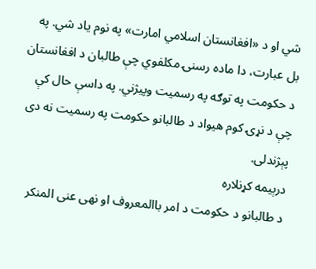شي او د «افغانستان اسلامي امارت» په نوم یاد شي. په بل عبارت، دا ماده رسنۍ مکلفوي چې طالبان د افغانستان د حکومت په توګه په رسمیت وپیژني. په داسې حال کې چې د نړۍ کوم هیواد د طالبانو حکومت په رسمیت نه دی پېژندلی.
درېیمه کړنلاره
د طالبانو د حکومت د امر باالمعروف او نهی عنی المنکر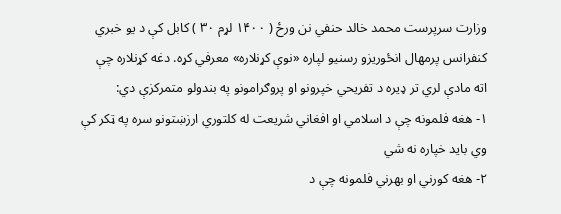وزارت سرپرست محمد خالد حنفي نن ورځ ( ۱۴۰۰ لړم ۳۰ ) کابل کې د یو خبري کنفرانس پرمهال انځوریزو رسنیو لپاره «نوې کړنلاره» معرفي کړه. دغه کړنلاره چې اته مادې لري تر ډیره د تفریحي خپرونو او پروګرامونو په بندولو متمرکزې دي:
١- هغه فلمونه چې د اسلامي او افغاني شريعت له کلتوري ارزښتونو سره په ټکر کې وي بايد خپاره نه شي
۲- هغه کورني او بهرني فلمونه چې د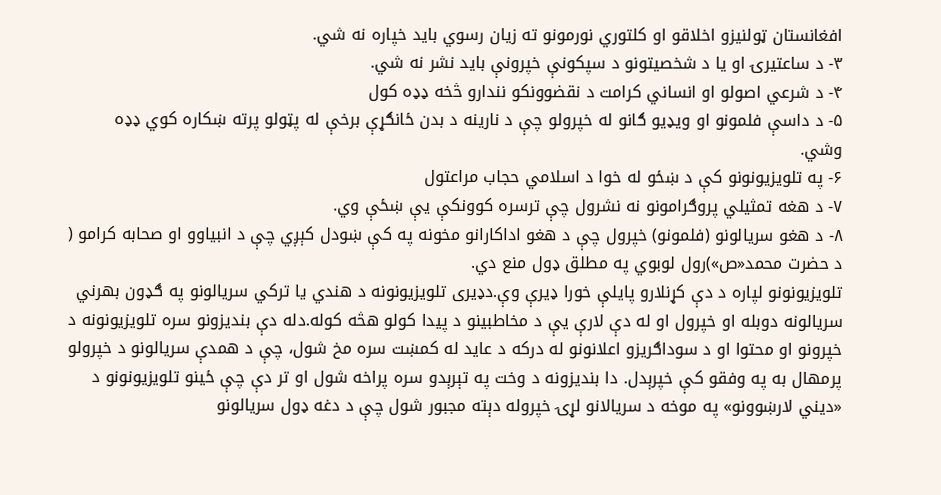افغانستان ټولنیزو اخلاقو او کلتوري نورمونو ته زیان رسوي باید خپاره نه شي.
۳- د ساعتيرۍ او يا د شخصیتونو د سپکونې خپرونې بايد نشر نه شي.
۴- د شرعي اصولو او انساني کرامت د نقضوونکو نندارو څخه ډډه کول
۵- د داسې فلمونو او ویډیو ګانو له خپرولو چې د نارینه د بدن ځانګړې برخې له پټولو پرته ښکاره کوي ډډه وشي.
۶- په تلویزیونونو کې د ښځو له خوا د اسلامي حجاب مراعتول
۷- د هغه تمثیلي پروګرامونو نه نشرول چې ترسره کوونکې یې ښځې وي.
۸- د هغو سريالونو (فلمونو) خپرول چې د هغو اداکارانو مخونه په کې ښودل کېږي چې د انبياوو او صحابه کرامو ( د حضرت محمد«ص»)رول لوبوي په مطلق ډول منع دي.
تلویزیونونو لپاره د دې کړنلارو پایلې خورا ډیرې وې.دډیری تلویزیونونه د هندي یا ترکي سریالونو په ګډون بهرني سریالونه دوبله او خپرول او له دې لارې یې د مخاطبینو د پیدا کولو هڅه کوله.دله دې بندیزونو سره تلویزیونونه د خپرونو او محتوا او د سوداګریزو اعلانونو له درکه د عاید له کمښت سره مخ شول، چې د همدې سریالونو د خپرولو پرمهال به په وفقو کې خپرېدل. دا بندیزونه د وخت په تېرېدو سره پراخه شول او تر دې چې ځینو تلویزیونونو د «دیني لارښوونو» په موخه د سریالانو لړۍ خپروله دېته مجبور شول چې د دغه ډول سریالونو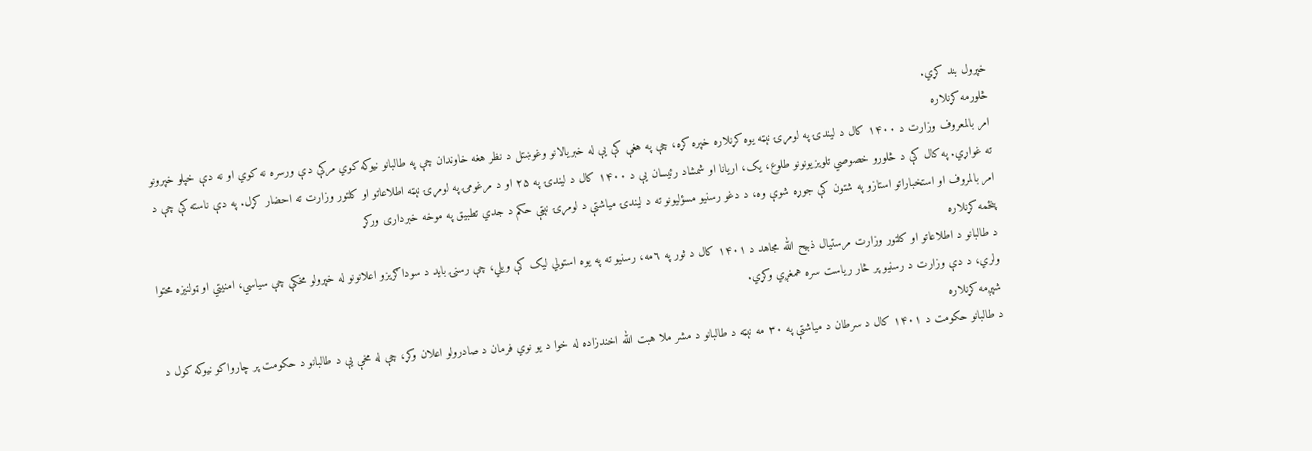خپرول بند کړي.
څلورمه کړنلاره
امر بالمعروف وزارت د ۱۴۰۰ کال د لیندۍ په لومړۍ نېټه یوه کړنلاره خپره کړه، چې په هغې کې یې له خبریالانو وغوښتل د نظر هغه خاوندان چې په طالبانو نیوکه کوي مرکې دې ورسره نه کوي او نه دې خپلو خپرونو ته غواړي. په کال کې د څلورو خصوصي تلویزیونونو طلوع، یک، اریانا او شمشاد رئیسان يې د ۱۴۰۰ کال د لیندۍ په ۲۵ او د مرغومۍ په لومړۍ نېټه اطلاعاتو او کلتور وزارت ته احضار کړل. په دې ناسته کې چې د امر بالمروف او استخباراتو استازو په شتون کې جوړه شوې وه، د دغو رسنیو مسؤلیونو ته د لیندۍ میاشتې د لومړۍ نېټې حکم د جدي تطبیق په موخه خبرداری ورکړ
پنځمه کړنلاره
د طالبانو د اطلاعاتو او کلتور وزارت مرستيال ذبيح الله مجاهد د ۱۴۰۱ کال د ثور په ٦مه، رسنيو ته په يوه استولي ليک کې ويلي، چې رسنۍ باید د سوداګریزو اعلانونو له خپرولو مخکې چې سیاسي، امنیتي او ټولنیزه محتوا ولري، د دې وزارت د رسنیو پر څار ریاست سره همغږي وکړي.
شپږمه کړنلاره
د طالبانو حکومت د ۱۴۰۱ کال د سرطان د میاشتې په ۳۰ مه نېټه د طالبانو د مشر ملا هبت الله اخندزاده له خوا د یو نوي فرمان د صادرولو اعلان وکړ، چې له مخې یې د طالبانو د حکومت پر چارواکو نیوکه کول د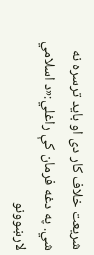شریعت خلاف کار دی او باید ترسره نه شي. په دغه فرمان کې راغلي:«د اسلامي لارښوونو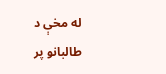له مخې د طالبانو پر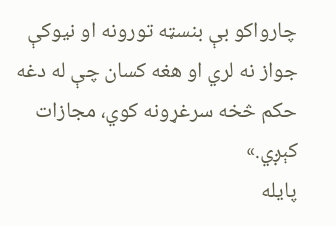چارواکو بې بنسټه تورونه او نیوکې جواز نه لري او هغه کسان چې له دغه حکم څخه سرغړونه کوي، مجازات کېږي.»
پایله